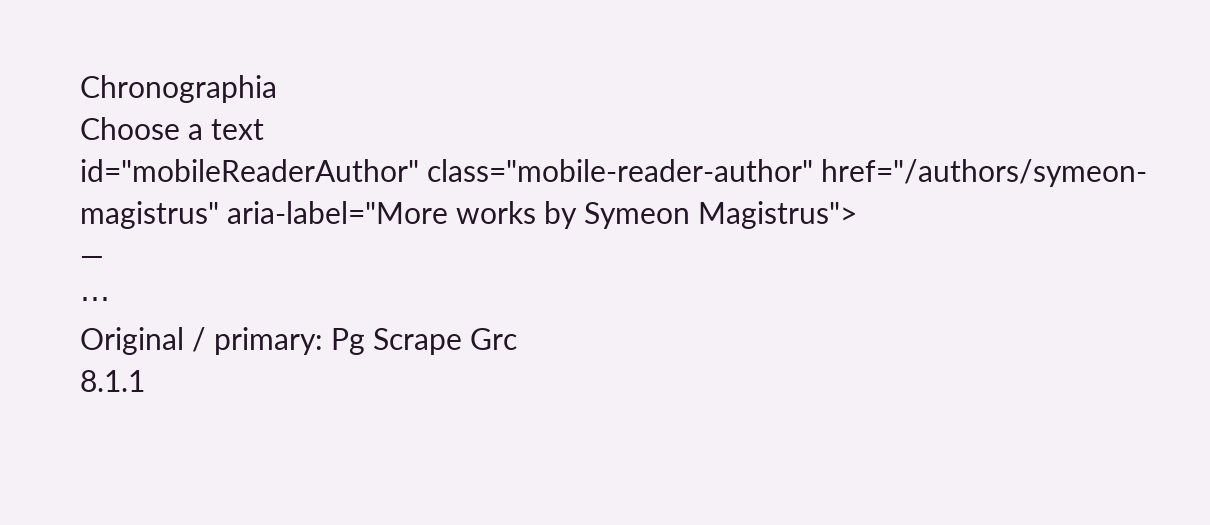Chronographia
Choose a text
id="mobileReaderAuthor" class="mobile-reader-author" href="/authors/symeon-magistrus" aria-label="More works by Symeon Magistrus">
—
⋯
Original / primary: Pg Scrape Grc
8.1.1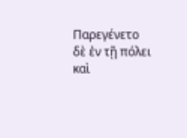Παρεγένετο δὲ ἐν τῇ πόλει καὶ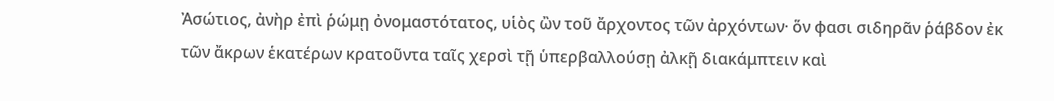Ἀσώτιος, ἀνὴρ ἐπὶ ῥώμῃ ὀνομαστότατος, υἱὸς ὢν τοῦ ἄρχοντος τῶν ἀρχόντων· ὅν φασι σιδηρᾶν ῥάβδον ἐκ τῶν ἄκρων ἑκατέρων κρατοῦντα ταῖς χερσὶ τῇ ὑπερβαλλούσῃ ἀλκῇ διακάμπτειν καὶ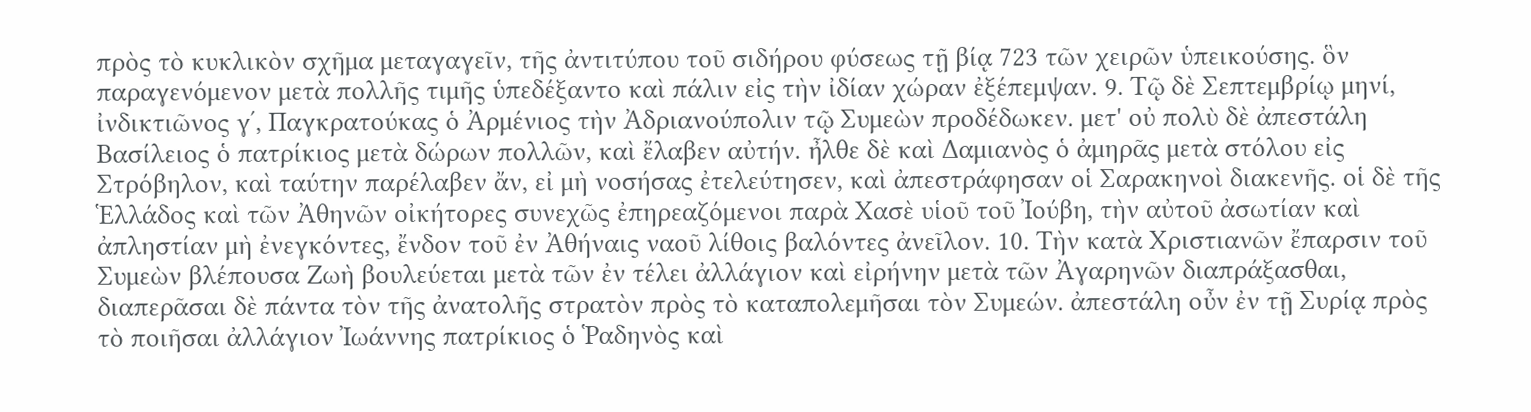πρὸς τὸ κυκλικὸν σχῆμα μεταγαγεῖν, τῆς ἀντιτύπου τοῦ σιδήρου φύσεως τῇ βίᾳ 723 τῶν χειρῶν ὑπεικούσης. ὃν παραγενόμενον μετὰ πολλῆς τιμῆς ὑπεδέξαντο καὶ πάλιν εἰς τὴν ἰδίαν χώραν ἐξέπεμψαν. 9. Τῷ δὲ Σεπτεμβρίῳ μηνί, ἰνδικτιῶνος γʹ, Παγκρατούκας ὁ Ἀρμένιος τὴν Ἀδριανούπολιν τῷ Συμεὼν προδέδωκεν. μετ' οὐ πολὺ δὲ ἀπεστάλη Βασίλειος ὁ πατρίκιος μετὰ δώρων πολλῶν, καὶ ἔλαβεν αὐτήν. ἦλθε δὲ καὶ Δαμιανὸς ὁ ἀμηρᾶς μετὰ στόλου εἰς Στρόβηλον, καὶ ταύτην παρέλαβεν ἄν, εἰ μὴ νοσήσας ἐτελεύτησεν, καὶ ἀπεστράφησαν οἱ Σαρακηνοὶ διακενῆς. οἱ δὲ τῆς Ἑλλάδος καὶ τῶν Ἀθηνῶν οἰκήτορες συνεχῶς ἐπηρεαζόμενοι παρὰ Χασὲ υἱοῦ τοῦ Ἰούβη, τὴν αὐτοῦ ἀσωτίαν καὶ ἀπληστίαν μὴ ἐνεγκόντες, ἔνδον τοῦ ἐν Ἀθήναις ναοῦ λίθοις βαλόντες ἀνεῖλον. 10. Τὴν κατὰ Χριστιανῶν ἔπαρσιν τοῦ Συμεὼν βλέπουσα Ζωὴ βουλεύεται μετὰ τῶν ἐν τέλει ἀλλάγιον καὶ εἰρήνην μετὰ τῶν Ἀγαρηνῶν διαπράξασθαι, διαπερᾶσαι δὲ πάντα τὸν τῆς ἀνατολῆς στρατὸν πρὸς τὸ καταπολεμῆσαι τὸν Συμεών. ἀπεστάλη οὖν ἐν τῇ Συρίᾳ πρὸς τὸ ποιῆσαι ἀλλάγιον Ἰωάννης πατρίκιος ὁ Ῥαδηνὸς καὶ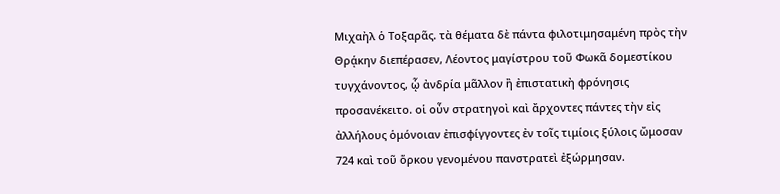Μιχαὴλ ὁ Τοξαρᾶς. τὰ θέματα δὲ πάντα φιλοτιμησαμένη πρὸς τὴν Θρᾴκην διεπέρασεν, Λέοντος μαγίστρου τοῦ Φωκᾶ δομεστίκου τυγχάνοντος, ᾧ ἀνδρία μᾶλλον ἢ ἐπιστατικὴ φρόνησις προσανέκειτο. οἱ οὖν στρατηγοὶ καὶ ἄρχοντες πάντες τὴν εἰς ἀλλήλους ὁμόνοιαν ἐπισφίγγοντες ἐν τοῖς τιμίοις ξύλοις ὤμοσαν 724 καὶ τοῦ ὅρκου γενομένου πανστρατεὶ ἐξώρμησαν.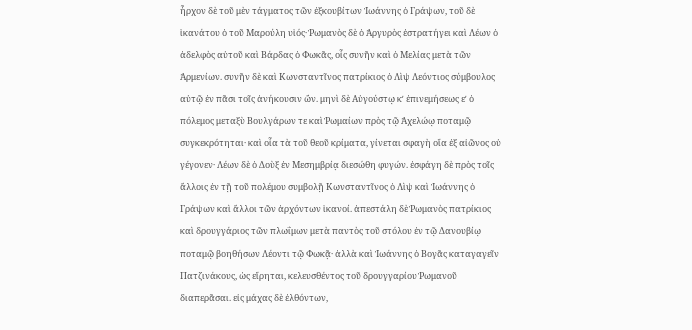ἦρχον δὲ τοῦ μὲν τάγματος τῶν ἐξκουβίτων Ἰωάννης ὁ Γράψων, τοῦ δὲ ἱκανάτου ὁ τοῦ Μαρούλη υἱός· Ῥωμανὸς δὲ ὁ Ἀργυρὸς ἐστρατήγει καὶ Λέων ὁ ἀδελφὸς αὐτοῦ καὶ Βάρδας ὁ Φωκᾶς, οἷς συνῆν καὶ ὁ Μελίας μετὰ τῶν Ἀρμενίων. συνῆν δὲ καὶ Κωνσταντῖνος πατρίκιος ὁ Λὶψ Λεόντιος σύμβουλος αὐτῷ ἐν πᾶσι τοῖς ἀνήκουσιν ὤν. μηνὶ δὲ Αὐγούστῳ κʹ ἐπινεμήσεως εʹ ὁ πόλεμος μεταξὺ Βουλγάρων τε καὶ Ῥωμαίων πρὸς τῷ Ἀχελώῳ ποταμῷ συγκεκρότηται· καὶ οἷα τὰ τοῦ θεοῦ κρίματα, γίνεται σφαγὴ οἵα ἐξ αἰῶνος οὐ γέγονεν· Λέων δὲ ὁ Δοὺξ ἐν Μεσημβρίᾳ διεσώθη φυγών. ἐσφάγη δὲ πρὸς τοῖς ἄλλοις ἐν τῇ τοῦ πολέμου συμβολῇ Κωνσταντῖνος ὁ Λὶψ καὶ Ἰωάννης ὁ Γράψων καὶ ἄλλοι τῶν ἀρχόντων ἱκανοί. ἀπεστάλη δὲ Ῥωμανὸς πατρίκιος καὶ δρουγγάριος τῶν πλωΐμων μετὰ παντὸς τοῦ στόλου ἐν τῷ Δανουβίῳ ποταμῷ βοηθήσων Λέοντι τῷ Φωκᾷ· ἀλλὰ καὶ Ἰωάννης ὁ Βογᾶς καταγαγεῖν Πατζινάκους, ὡς εἴρηται, κελευσθέντος τοῦ δρουγγαρίου Ῥωμανοῦ διαπερᾶσαι. εἰς μάχας δὲ ἐλθόντων,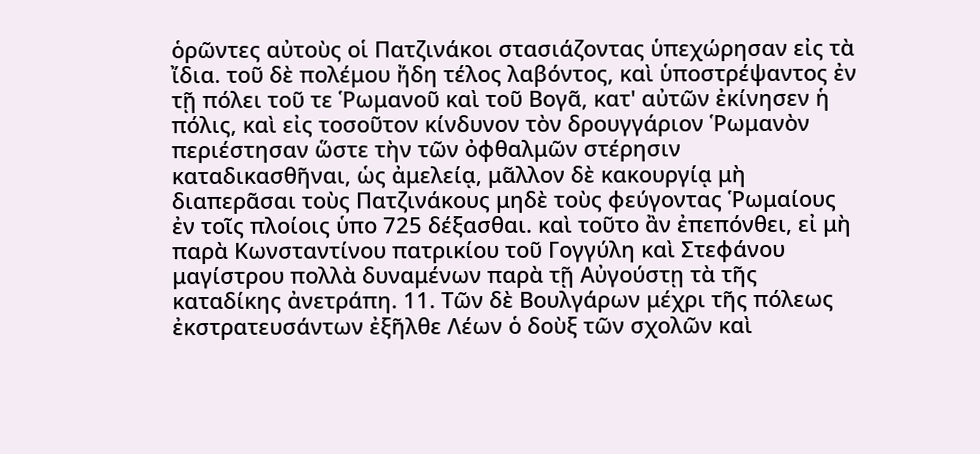ὁρῶντες αὐτοὺς οἱ Πατζινάκοι στασιάζοντας ὑπεχώρησαν εἰς τὰ ἴδια. τοῦ δὲ πολέμου ἤδη τέλος λαβόντος, καὶ ὑποστρέψαντος ἐν τῇ πόλει τοῦ τε Ῥωμανοῦ καὶ τοῦ Βογᾶ, κατ' αὐτῶν ἐκίνησεν ἡ πόλις, καὶ εἰς τοσοῦτον κίνδυνον τὸν δρουγγάριον Ῥωμανὸν περιέστησαν ὥστε τὴν τῶν ὀφθαλμῶν στέρησιν καταδικασθῆναι, ὡς ἀμελείᾳ, μᾶλλον δὲ κακουργίᾳ μὴ διαπερᾶσαι τοὺς Πατζινάκους μηδὲ τοὺς φεύγοντας Ῥωμαίους ἐν τοῖς πλοίοις ὑπο 725 δέξασθαι. καὶ τοῦτο ἂν ἐπεπόνθει, εἰ μὴ παρὰ Κωνσταντίνου πατρικίου τοῦ Γογγύλη καὶ Στεφάνου μαγίστρου πολλὰ δυναμένων παρὰ τῇ Αὐγούστῃ τὰ τῆς καταδίκης ἀνετράπη. 11. Τῶν δὲ Βουλγάρων μέχρι τῆς πόλεως ἐκστρατευσάντων ἐξῆλθε Λέων ὁ δοὺξ τῶν σχολῶν καὶ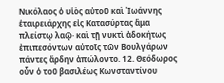Νικόλαος ὁ υἱὸς αὐτοῦ καὶ Ἰωάννης ἑταιρειάρχης εἰς Κατασύρτας ἅμα πλείστῳ λαῷ· καὶ τῇ νυκτὶ ἀδοκήτως ἐπιπεσόντων αὐτοῖς τῶν Βουλγάρων πάντες ἄρδην ἀπώλοντο. 12. Θεόδωρος οὖν ὁ τοῦ βασιλέως Κωνσταντίνου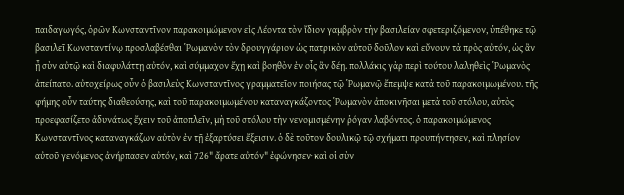παιδαγωγός, ὁρῶν Κωνσταντῖνον παρακοιμώμενον εἰς Λέοντα τὸν ἴδιον γαμβρὸν τὴν βασιλείαν σφετεριζόμενον, ὑπέθηκε τῷ βασιλεῖ Κωνσταντίνῳ προσλαβέσθαι Ῥωμανὸν τὸν δρουγγάριον ὡς πατρικὸν αὐτοῦ δοῦλον καὶ εὔνουν τὰ πρὸς αὐτόν, ὡς ἂν ᾖ σὺν αὐτῷ καὶ διαφυλάττῃ αὐτόν, καὶ σύμμαχον ἔχῃ καὶ βοηθὸν ἐν οἷς ἂν δέῃ. πολλάκις γὰρ περὶ τούτου λαληθεὶς Ῥωμανὸς ἀπείπατο. αὐτοχείρως οὖν ὁ βασιλεὺς Κωνσταντῖνος γραμματεῖον ποιήσας τῷ Ῥωμανῷ ἔπεμψε κατὰ τοῦ παρακοιμωμένου. τῆς φήμης οὖν ταύτης διαθεούσης, καὶ τοῦ παρακοιμωμένου καταναγκάζοντος Ῥωμανὸν ἀποκινῆσαι μετὰ τοῦ στόλου, αὐτὸς προεφασίζετο ἀδυνάτως ἔχειν τοῦ ἀποπλεῖν, μὴ τοῦ στόλου τὴν νενομισμένην ῥόγαν λαβόντος. ὁ παρακοιμώμενος Κωνσταντῖνος καταναγκάζων αὐτὸν ἐν τῇ ἐξαρτύσει ἔξεισιν. ὁ δὲ τοῦτον δουλικῷ τῷ σχήματι προυπήντησεν, καὶ πλησίον αὐτοῦ γενόμενος ἀνήρπασεν αὐτόν, καὶ 726" ἄρατε αὐτόν" ἐφώνησεν· καὶ οἱ σὺν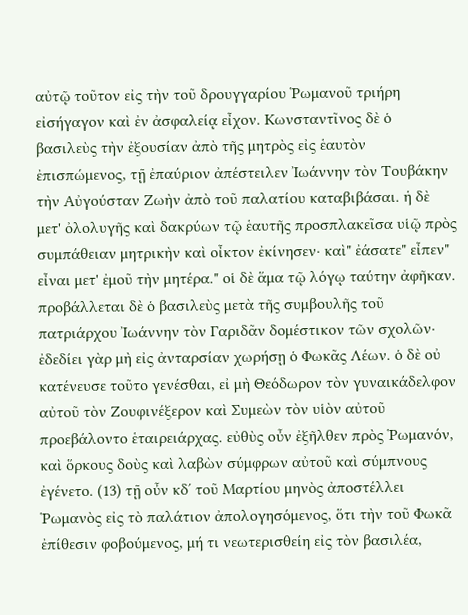αὐτῷ τοῦτον εἰς τὴν τοῦ δρουγγαρίου Ῥωμανοῦ τριήρη εἰσήγαγον καὶ ἐν ἀσφαλείᾳ εἶχον. Κωνσταντῖνος δὲ ὁ βασιλεὺς τὴν ἐξουσίαν ἀπὸ τῆς μητρὸς εἰς ἑαυτὸν ἐπισπώμενος, τῇ ἐπαύριον ἀπέστειλεν Ἰωάννην τὸν Τουβάκην τὴν Αὐγούσταν Ζωὴν ἀπὸ τοῦ παλατίου καταβιβάσαι. ἡ δὲ μετ' ὀλολυγῆς καὶ δακρύων τῷ ἑαυτῆς προσπλακεῖσα υἱῷ πρὸς συμπάθειαν μητρικὴν καὶ οἶκτον ἐκίνησεν· καὶ" ἐάσατε" εἶπεν" εἶναι μετ' ἐμοῦ τὴν μητέρα." οἱ δὲ ἅμα τῷ λόγῳ ταύτην ἀφῆκαν. προβάλλεται δὲ ὁ βασιλεὺς μετὰ τῆς συμβουλῆς τοῦ πατριάρχου Ἰωάννην τὸν Γαριδᾶν δομέστικον τῶν σχολῶν· ἐδεδίει γὰρ μὴ εἰς ἀνταρσίαν χωρήσῃ ὁ Φωκᾶς Λέων. ὁ δὲ οὐ κατένευσε τοῦτο γενέσθαι, εἰ μὴ Θεόδωρον τὸν γυναικάδελφον αὐτοῦ τὸν Ζουφινέξερον καὶ Συμεὼν τὸν υἱὸν αὐτοῦ προεβάλοντο ἑταιρειάρχας. εὐθὺς οὖν ἐξῆλθεν πρὸς Ῥωμανόν, καὶ ὅρκους δοὺς καὶ λαβὼν σύμφρων αὐτοῦ καὶ σύμπνους ἐγένετο. (13) τῇ οὖν κδʹ τοῦ Μαρτίου μηνὸς ἀποστέλλει Ῥωμανὸς εἰς τὸ παλάτιον ἀπολογησόμενος, ὅτι τὴν τοῦ Φωκᾶ ἐπίθεσιν φοβούμενος, μή τι νεωτερισθείη εἰς τὸν βασιλέα,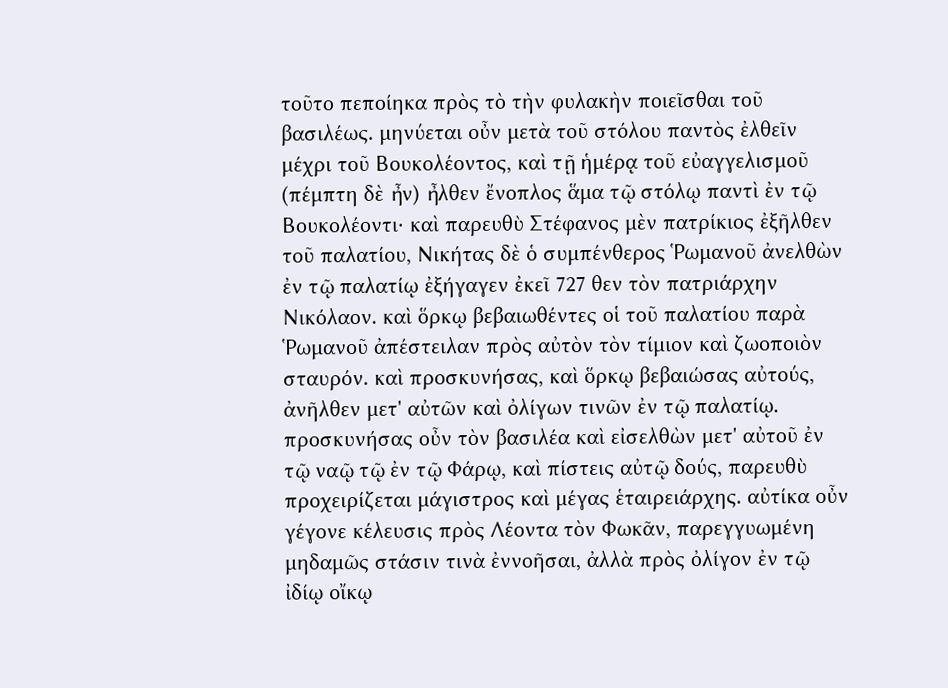τοῦτο πεποίηκα πρὸς τὸ τὴν φυλακὴν ποιεῖσθαι τοῦ βασιλέως. μηνύεται οὖν μετὰ τοῦ στόλου παντὸς ἐλθεῖν μέχρι τοῦ Βουκολέοντος, καὶ τῇ ἡμέρᾳ τοῦ εὐαγγελισμοῦ (πέμπτη δὲ ἦν) ἦλθεν ἔνοπλος ἅμα τῷ στόλῳ παντὶ ἐν τῷ Βουκολέοντι· καὶ παρευθὺ Στέφανος μὲν πατρίκιος ἐξῆλθεν τοῦ παλατίου, Νικήτας δὲ ὁ συμπένθερος Ῥωμανοῦ ἀνελθὼν ἐν τῷ παλατίῳ ἐξήγαγεν ἐκεῖ 727 θεν τὸν πατριάρχην Νικόλαον. καὶ ὅρκῳ βεβαιωθέντες οἱ τοῦ παλατίου παρὰ Ῥωμανοῦ ἀπέστειλαν πρὸς αὐτὸν τὸν τίμιον καὶ ζωοποιὸν σταυρόν. καὶ προσκυνήσας, καὶ ὅρκῳ βεβαιώσας αὐτούς, ἀνῆλθεν μετ' αὐτῶν καὶ ὀλίγων τινῶν ἐν τῷ παλατίῳ. προσκυνήσας οὖν τὸν βασιλέα καὶ εἰσελθὼν μετ' αὐτοῦ ἐν τῷ ναῷ τῷ ἐν τῷ Φάρῳ, καὶ πίστεις αὐτῷ δούς, παρευθὺ προχειρίζεται μάγιστρος καὶ μέγας ἑταιρειάρχης. αὐτίκα οὖν γέγονε κέλευσις πρὸς Λέοντα τὸν Φωκᾶν, παρεγγυωμένη μηδαμῶς στάσιν τινὰ ἐννοῆσαι, ἀλλὰ πρὸς ὀλίγον ἐν τῷ ἰδίῳ οἴκῳ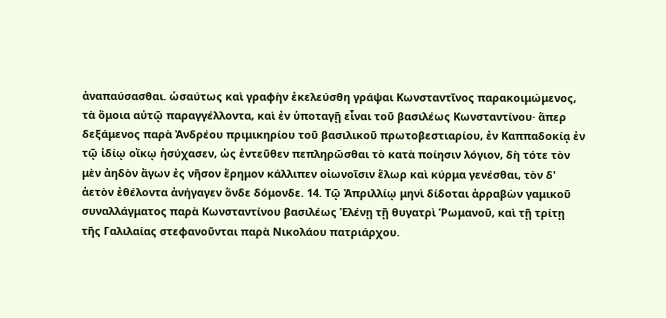ἀναπαύσασθαι. ὡσαύτως καὶ γραφὴν ἐκελεύσθη γράψαι Κωνσταντῖνος παρακοιμώμενος, τὰ ὅμοια αὐτῷ παραγγέλλοντα, καὶ ἐν ὑποταγῇ εἶναι τοῦ βασιλέως Κωνσταντίνου· ἅπερ δεξάμενος παρὰ Ἀνδρέου πριμικηρίου τοῦ βασιλικοῦ πρωτοβεστιαρίου, ἐν Καππαδοκίᾳ ἐν τῷ ἰδίῳ οἴκῳ ἡσύχασεν, ὡς ἐντεῦθεν πεπληρῶσθαι τὸ κατὰ ποίησιν λόγιον, δὴ τότε τὸν μὲν ἀηδὸν ἄγων ἐς νῆσον ἔρημον κάλλιπεν οἰωνοῖσιν ἕλωρ καὶ κύρμα γενέσθαι, τὸν δ' ἀετὸν ἐθέλοντα ἀνήγαγεν ὅνδε δόμονδε. 14. Τῷ Ἀπριλλίῳ μηνὶ δίδοται ἀρραβὼν γαμικοῦ συναλλάγματος παρὰ Κωνσταντίνου βασιλέως Ἑλένῃ τῇ θυγατρὶ Ῥωμανοῦ, καὶ τῇ τρίτῃ τῆς Γαλιλαίας στεφανοῦνται παρὰ Νικολάου πατριάρχου.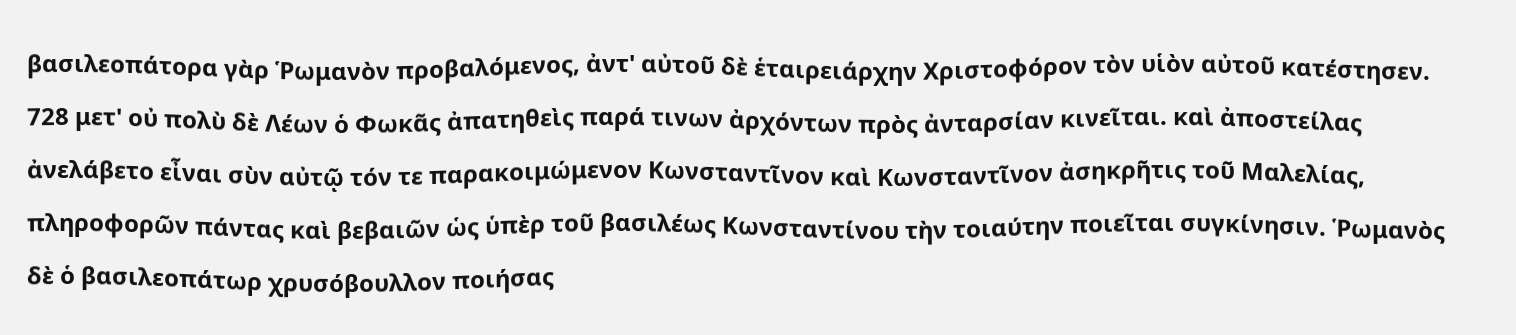βασιλεοπάτορα γὰρ Ῥωμανὸν προβαλόμενος, ἀντ' αὐτοῦ δὲ ἑταιρειάρχην Χριστοφόρον τὸν υἱὸν αὐτοῦ κατέστησεν. 728 μετ' οὐ πολὺ δὲ Λέων ὁ Φωκᾶς ἀπατηθεὶς παρά τινων ἀρχόντων πρὸς ἀνταρσίαν κινεῖται. καὶ ἀποστείλας ἀνελάβετο εἶναι σὺν αὐτῷ τόν τε παρακοιμώμενον Κωνσταντῖνον καὶ Κωνσταντῖνον ἀσηκρῆτις τοῦ Μαλελίας, πληροφορῶν πάντας καὶ βεβαιῶν ὡς ὑπὲρ τοῦ βασιλέως Κωνσταντίνου τὴν τοιαύτην ποιεῖται συγκίνησιν. Ῥωμανὸς δὲ ὁ βασιλεοπάτωρ χρυσόβουλλον ποιήσας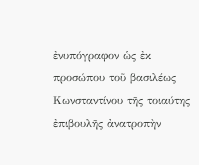ἐνυπόγραφον ὡς ἐκ προσώπου τοῦ βασιλέως Κωνσταντίνου τῆς τοιαύτης ἐπιβουλῆς ἀνατροπὴν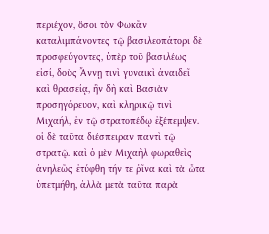περιέχον, ὅσοι τὸν Φωκᾶν καταλιμπάνοντες τῷ βασιλεοπάτορι δὲ προσφεύγοντες, ὑπὲρ τοῦ βασιλέως εἰσί, δοὺς Ἄννῃ τινὶ γυναικὶ ἀναιδεῖ καὶ θρασείᾳ, ἣν δὴ καὶ Βασιὰν προσηγόρευον, καὶ κληρικῷ τινὶ Μιχαήλ, ἐν τῷ στρατοπέδῳ ἐξέπεμψεν. οἱ δὲ ταῦτα διέσπειραν παντὶ τῷ στρατῷ. καὶ ὁ μὲν Μιχαὴλ φωραθεὶς ἀνηλεῶς ἐτύφθη τήν τε ῥῖνα καὶ τὰ ὦτα ὑπετμήθη, ἀλλὰ μετὰ ταῦτα παρὰ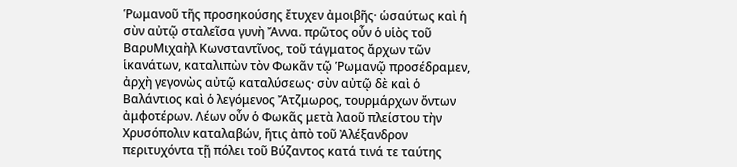Ῥωμανοῦ τῆς προσηκούσης ἔτυχεν ἀμοιβῆς· ὡσαύτως καὶ ἡ σὺν αὐτῷ σταλεῖσα γυνὴ Ἄννα. πρῶτος οὖν ὁ υἱὸς τοῦ ΒαρυΜιχαὴλ Κωνσταντῖνος, τοῦ τάγματος ἄρχων τῶν ἱκανάτων, καταλιπὼν τὸν Φωκᾶν τῷ Ῥωμανῷ προσέδραμεν, ἀρχὴ γεγονὼς αὐτῷ καταλύσεως· σὺν αὐτῷ δὲ καὶ ὁ Βαλάντιος καὶ ὁ λεγόμενος Ἄτζμωρος, τουρμάρχων ὄντων ἀμφοτέρων. Λέων οὖν ὁ Φωκᾶς μετὰ λαοῦ πλείστου τὴν Χρυσόπολιν καταλαβών, ἥτις ἀπὸ τοῦ Ἀλέξανδρον περιτυχόντα τῇ πόλει τοῦ Βύζαντος κατά τινά τε ταύτης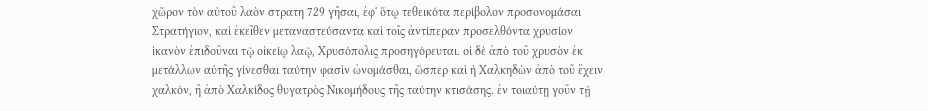χῶρον τὸν αὐτοῦ λαὸν στρατη 729 γῆσαι, ἐφ' ὅτῳ τεθεικότα περίβολον προσονομάσαι Στρατήγιον, καὶ ἐκεῖθεν μεταναστεύσαντα καὶ τοῖς ἀντίπεραν προσελθόντα χρυσίον ἱκανὸν ἐπιδοῦναι τῷ οἰκείῳ λαῷ, Χρυσόπολις προσηγόρευται. οἱ δὲ ἀπὸ τοῦ χρυσὸν ἐκ μετάλλων αὐτῆς γίνεσθαι ταύτην φασὶν ὠνομάσθαι, ὥσπερ καὶ ἡ Χαλκηδὼν ἀπὸ τοῦ ἔχειν χαλκόν, ἢ ἀπὸ Χαλκίδος θυγατρὸς Νικομήδους τῆς ταύτην κτισάσης. ἐν τοιαύτῃ γοῦν τῇ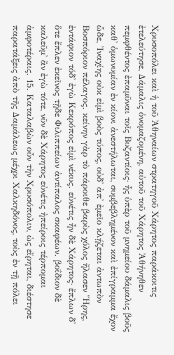Χρυσοπόλει καὶ ἡ τοῦ Ἀθηναίων στρατηγοῦ Χάρητος παράκοιτις ἐτελεύτησε, Δάμαλις ὀνομαζομένη, αὐτοῦ τοῦ Χάρητος Ἀθήνηθεν πεμφθέντος ἐπαμῦναι τοῖς Βυζαντίοις· ἧς ὑπὲρ τοῦ μνημείου δάμαλις βοῦς καθ' ὁμωνυμίαν ἐν κίονι ἀνεστήλωται, συμβεβλημένον καὶ ἐπίγραμμα ἔχον ὧδε, Ἰναχίης οὐκ εἰμὶ βοὸς τύπος, οὐδ' ἀπ' ἐμεῖο κλῄζεται ἀντωπὸν Βοσπόριον πέλαγος. κείνην γὰρ τὸ πάροιθε βαρὺς χόλος ἤλασεν Ἥρης, ἐντάφιον τόδ' ἐγὼ Κεκρόπος εἰμὶ νέκυς. εὐνέτις ἦν δὲ Χάρητος· ἔπλων δ' ὅτε ἔπλεν ἐκεῖνος τῇδε Φιλιππείων ἀντίπαλος σκαφέων. βοΐδιον δὲ καλεῦμ' ἂν ἐγὼ τότε, νῦν δὲ Χάρητος εὐνέτις ἠπείροις τέρπομαι ἀμφοτέραις. 15. Καταλαβὼν οὖν τὴν Χρυσόπολιν, ὡς εἴρηται, διέστησε παρατάξεις ἀπὸ τῆς Δαμάλεως μέχρι Χαλκηδόνος, τοὺς ἐν τῇ πόλει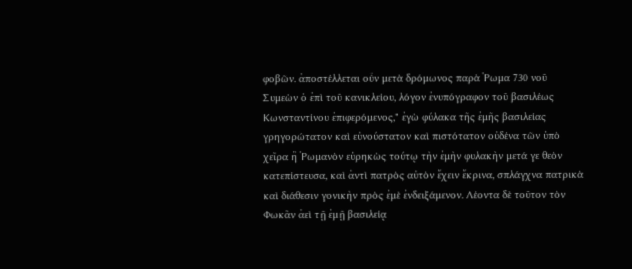φοβῶν. ἀποστέλλεται οὖν μετὰ δρόμωνος παρὰ Ῥωμα 730 νοῦ Συμεὼν ὁ ἐπὶ τοῦ κανικλείου, λόγον ἐνυπόγραφον τοῦ βασιλέως Κωνσταντίνου ἐπιφερόμενος," ἐγὼ φύλακα τῆς ἐμῆς βασιλείας γρηγορώτατον καὶ εὐνούστατον καὶ πιστότατον οὐδένα τῶν ὑπὸ χεῖρα ἢ Ῥωμανὸν εὑρηκὼς τούτῳ τὴν ἐμὴν φυλακὴν μετά γε θεὸν κατεπίστευσα, καὶ ἀντὶ πατρὸς αὐτὸν ἔχειν ἔκρινα, σπλάγχνα πατρικὰ καὶ διάθεσιν γονικὴν πρὸς ἐμὲ ἐνδειξάμενον. Λέοντα δὲ τοῦτον τὸν Φωκᾶν ἀεὶ τῇ ἐμῇ βασιλείᾳ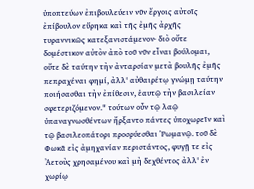ὑποπτεύων ἐπιβουλεύειν νῦν ἔργοις αὐτοῖς ἐπίβουλον εὕρηκα καὶ τῆς ἐμῆς ἀρχῆς τυραννικῶς κατεξανιστάμενον· διὸ οὔτε δομέστικον αὐτὸν ἀπὸ τοῦ νῦν εἶναι βούλομαι, οὔτε δὲ ταύτην τὴν ἀνταρσίαν μετὰ βουλῆς ἐμῆς πεπραχέναι φημί, ἀλλ' αὐθαιρέτῳ γνώμῃ ταύτην ποιήσασθαι τὴν ἐπίθεσιν, ἑαυτῷ τὴν βασιλείαν σφετεριζόμενον." τούτων οὖν τῷ λαῷ ὑπαναγνωσθέντων ἤρξαντο πάντες ὑποχωρεῖν καὶ τῷ βασιλεοπάτορι προσρύεσθαι Ῥωμανῷ. τοῦ δὲ Φωκᾶ εἰς ἀμηχανίαν περιστάντος, φυγῇ τε εἰς Ἀετοὺς χρησαμένου καὶ μὴ δεχθέντος ἀλλ' ἐν χωρίῳ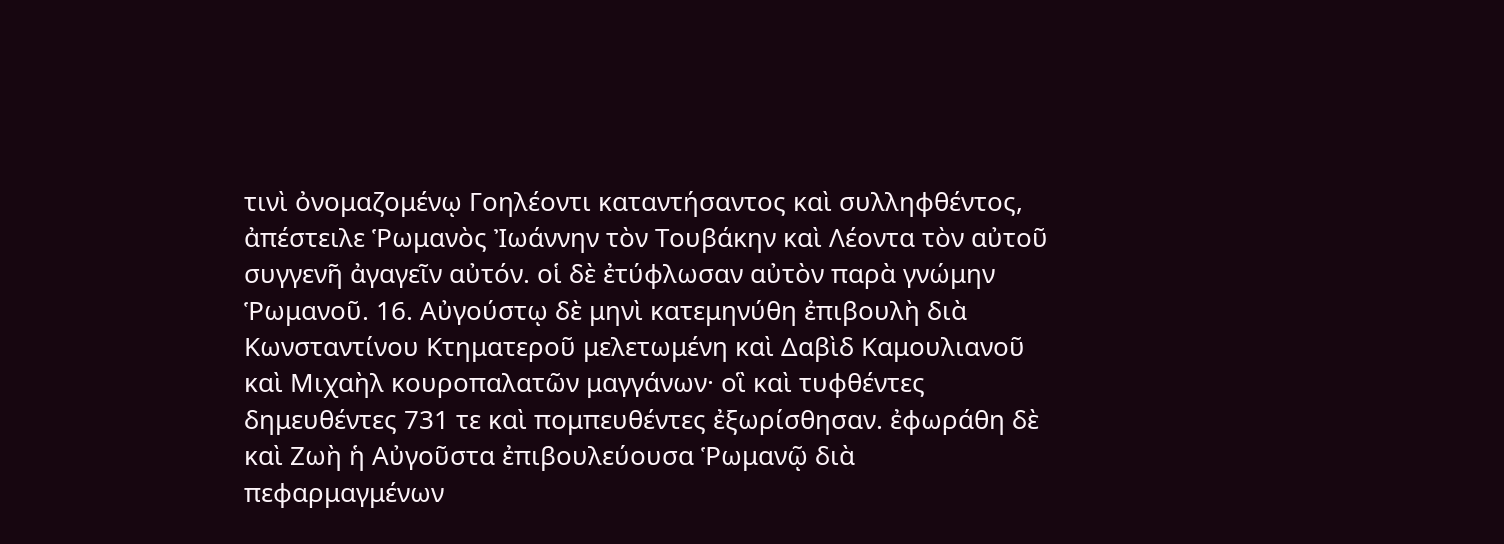τινὶ ὀνομαζομένῳ Γοηλέοντι καταντήσαντος καὶ συλληφθέντος, ἀπέστειλε Ῥωμανὸς Ἰωάννην τὸν Τουβάκην καὶ Λέοντα τὸν αὐτοῦ συγγενῆ ἀγαγεῖν αὐτόν. οἱ δὲ ἐτύφλωσαν αὐτὸν παρὰ γνώμην Ῥωμανοῦ. 16. Αὐγούστῳ δὲ μηνὶ κατεμηνύθη ἐπιβουλὴ διὰ Κωνσταντίνου Κτηματεροῦ μελετωμένη καὶ Δαβὶδ Καμουλιανοῦ καὶ Μιχαὴλ κουροπαλατῶν μαγγάνων· οἳ καὶ τυφθέντες δημευθέντες 731 τε καὶ πομπευθέντες ἐξωρίσθησαν. ἐφωράθη δὲ καὶ Ζωὴ ἡ Αὐγοῦστα ἐπιβουλεύουσα Ῥωμανῷ διὰ πεφαρμαγμένων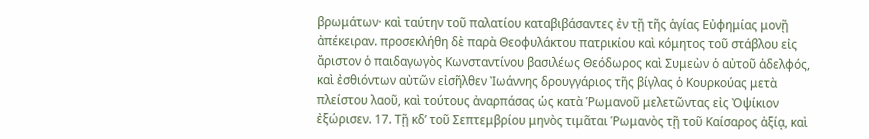βρωμάτων· καὶ ταύτην τοῦ παλατίου καταβιβάσαντες ἐν τῇ τῆς ἁγίας Εὐφημίας μονῇ ἀπέκειραν. προσεκλήθη δὲ παρὰ Θεοφυλάκτου πατρικίου καὶ κόμητος τοῦ στάβλου εἰς ἄριστον ὁ παιδαγωγὸς Κωνσταντίνου βασιλέως Θεόδωρος καὶ Συμεὼν ὁ αὐτοῦ ἀδελφός, καὶ ἐσθιόντων αὐτῶν εἰσῆλθεν Ἰωάννης δρουγγάριος τῆς βίγλας ὁ Κουρκούας μετὰ πλείστου λαοῦ, καὶ τούτους ἀναρπάσας ὡς κατὰ Ῥωμανοῦ μελετῶντας εἰς Ὀψίκιον ἐξώρισεν. 17. Τῇ κδʹ τοῦ Σεπτεμβρίου μηνὸς τιμᾶται Ῥωμανὸς τῇ τοῦ Καίσαρος ἀξίᾳ, καὶ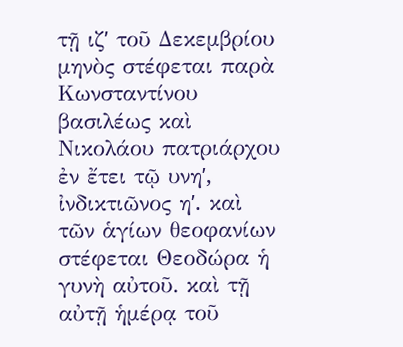τῇ ιζʹ τοῦ Δεκεμβρίου μηνὸς στέφεται παρὰ Κωνσταντίνου βασιλέως καὶ Νικολάου πατριάρχου ἐν ἔτει τῷ υνηʹ, ἰνδικτιῶνος ηʹ. καὶ τῶν ἁγίων θεοφανίων στέφεται Θεοδώρα ἡ γυνὴ αὐτοῦ. καὶ τῇ αὐτῇ ἡμέρᾳ τοῦ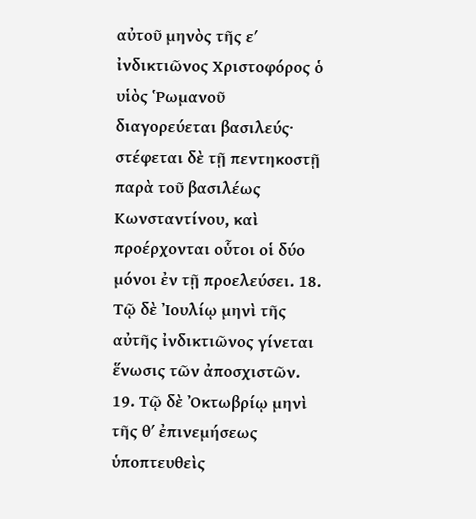αὐτοῦ μηνὸς τῆς εʹ ἰνδικτιῶνος Χριστοφόρος ὁ υἱὸς Ῥωμανοῦ διαγορεύεται βασιλεύς· στέφεται δὲ τῇ πεντηκοστῇ παρὰ τοῦ βασιλέως Κωνσταντίνου, καὶ προέρχονται οὗτοι οἱ δύο μόνοι ἐν τῇ προελεύσει. 18. Τῷ δὲ Ἰουλίῳ μηνὶ τῆς αὐτῆς ἰνδικτιῶνος γίνεται ἕνωσις τῶν ἀποσχιστῶν. 19. Τῷ δὲ Ὀκτωβρίῳ μηνὶ τῆς θʹ ἐπινεμήσεως ὑποπτευθεὶς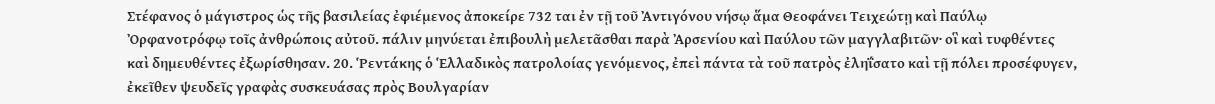Στέφανος ὁ μάγιστρος ὡς τῆς βασιλείας ἐφιέμενος ἀποκείρε 732 ται ἐν τῇ τοῦ Ἀντιγόνου νήσῳ ἅμα Θεοφάνει Τειχεώτῃ καὶ Παύλῳ Ὀρφανοτρόφῳ τοῖς ἀνθρώποις αὐτοῦ. πάλιν μηνύεται ἐπιβουλὴ μελετᾶσθαι παρὰ Ἀρσενίου καὶ Παύλου τῶν μαγγλαβιτῶν· οἳ καὶ τυφθέντες καὶ δημευθέντες ἐξωρίσθησαν. 20. Ῥεντάκης ὁ Ἑλλαδικὸς πατρολοίας γενόμενος, ἐπεὶ πάντα τὰ τοῦ πατρὸς ἐληΐσατο καὶ τῇ πόλει προσέφυγεν, ἐκεῖθεν ψευδεῖς γραφὰς συσκευάσας πρὸς Βουλγαρίαν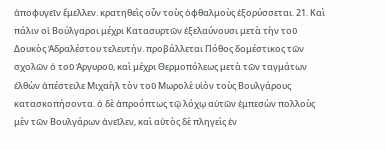ἀποφυγεῖν ἔμελλεν. κρατηθεὶς οὖν τοὺς ὀφθαλμοὺς ἐξορύσσεται. 21. Καὶ πάλιν οἱ Βούλγαροι μέχρι Κατασυρτῶν ἐξελαύνουσι μετὰ τὴν τοῦ Δουκὸς Ἀδραλέστου τελευτήν. προβάλλεται Πόθος δομέστικος τῶν σχολῶν ὁ τοῦ Ἀργυροῦ, καὶ μέχρι Θερμοπόλεως μετὰ τῶν ταγμάτων ἐλθὼν ἀπέστειλε Μιχαὴλ τὸν τοῦ Μωρολὲ υἱὸν τοὺς Βουλγάρους κατασκοπήσοντα. ὁ δὲ ἀπροόπτως τῷ λόχῳ αὐτῶν ἐμπεσὼν πολλοὺς μὲν τῶν Βουλγάρων ἀνεῖλεν, καὶ αὐτὸς δὲ πληγεὶς ἐν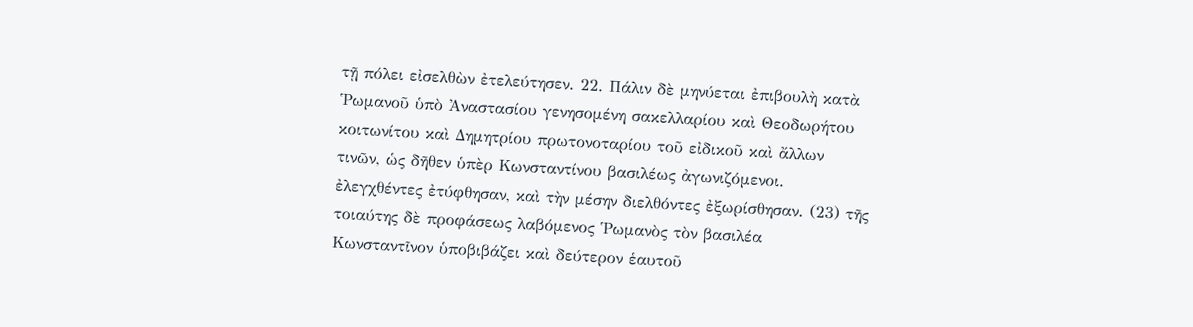τῇ πόλει εἰσελθὼν ἐτελεύτησεν. 22. Πάλιν δὲ μηνύεται ἐπιβουλὴ κατὰ Ῥωμανοῦ ὑπὸ Ἀναστασίου γενησομένη σακελλαρίου καὶ Θεοδωρήτου κοιτωνίτου καὶ Δημητρίου πρωτονοταρίου τοῦ εἰδικοῦ καὶ ἄλλων τινῶν, ὡς δῆθεν ὑπὲρ Κωνσταντίνου βασιλέως ἀγωνιζόμενοι. ἐλεγχθέντες ἐτύφθησαν, καὶ τὴν μέσην διελθόντες ἐξωρίσθησαν. (23) τῆς τοιαύτης δὲ προφάσεως λαβόμενος Ῥωμανὸς τὸν βασιλέα Κωνσταντῖνον ὑποβιβάζει καὶ δεύτερον ἑαυτοῦ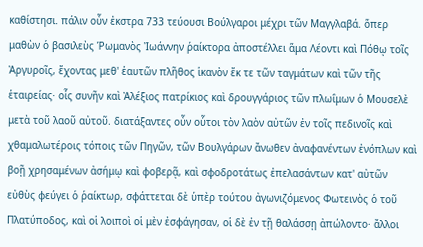καθίστησι. πάλιν οὖν ἐκστρα 733 τεύουσι Βούλγαροι μέχρι τῶν Μαγγλαβά. ὅπερ μαθὼν ὁ βασιλεὺς Ῥωμανὸς Ἰωάννην ῥαίκτορα ἀποστέλλει ἅμα Λέοντι καὶ Πόθῳ τοῖς Ἀργυροῖς, ἔχοντας μεθ' ἑαυτῶν πλῆθος ἱκανὸν ἔκ τε τῶν ταγμάτων καὶ τῶν τῆς ἑταιρείας· οἷς συνῆν καὶ Ἀλέξιος πατρίκιος καὶ δρουγγάριος τῶν πλωΐμων ὁ Μουσελὲ μετὰ τοῦ λαοῦ αὐτοῦ. διατάξαντες οὖν οὗτοι τὸν λαὸν αὐτῶν ἐν τοῖς πεδινοῖς καὶ χθαμαλωτέροις τόποις τῶν Πηγῶν, τῶν Βουλγάρων ἄνωθεν ἀναφανέντων ἐνόπλων καὶ βοῇ χρησαμένων ἀσήμῳ καὶ φοβερᾷ, καὶ σφοδροτάτως ἐπελασάντων κατ' αὐτῶν εὐθὺς φεύγει ὁ ῥαίκτωρ, σφάττεται δὲ ὑπὲρ τούτου ἀγωνιζόμενος Φωτεινὸς ὁ τοῦ Πλατύποδος, καὶ οἱ λοιποὶ οἱ μὲν ἐσφάγησαν, οἱ δὲ ἐν τῇ θαλάσσῃ ἀπώλοντο· ἄλλοι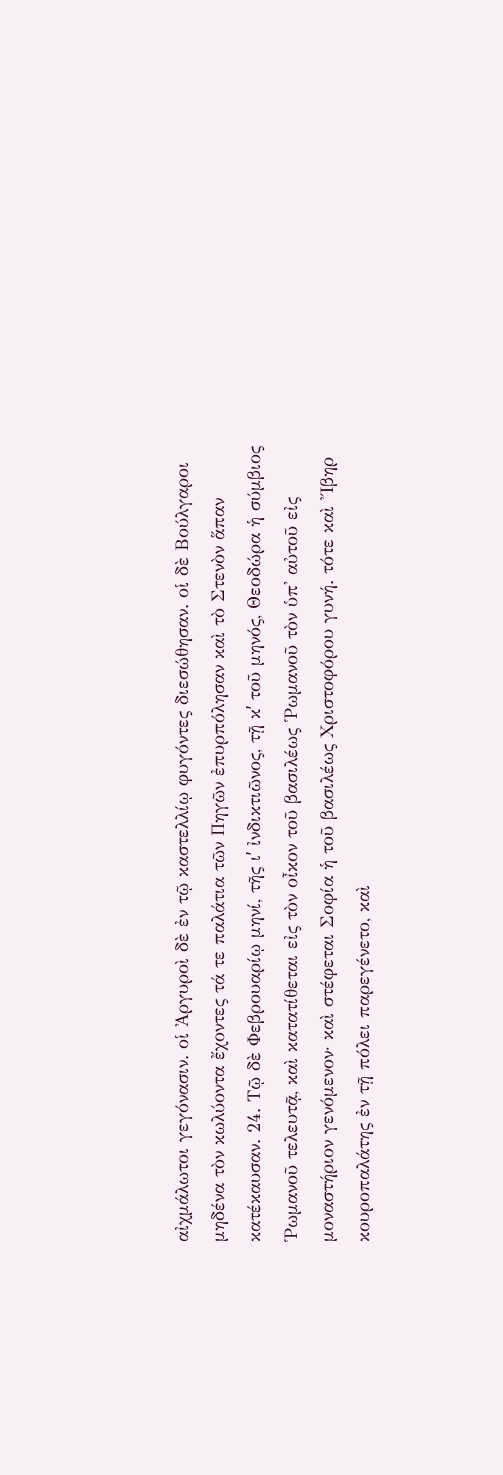αἰχμάλωτοι γεγόνασιν. οἱ Ἀργυροὶ δὲ ἐν τῷ καστελλίῳ φυγόντες διεσώθησαν. οἱ δὲ Βούλγαροι μηδένα τὸν κωλύοντα ἔχοντες τά τε παλάτια τῶν Πηγῶν ἐπυρπόλησαν καὶ τὸ Στενὸν ἅπαν κατέκαυσαν. 24. Τῷ δὲ Φεβρουαρίῳ μηνί, τῆς ιʹ ἰνδικτιῶνος, τῇ κʹ τοῦ μηνός, Θεοδώρα ἡ σύμβιος Ῥωμανοῦ τελευτᾷ, καὶ κατατίθεται εἰς τὸν οἶκον τοῦ βασιλέως Ῥωμανοῦ τὸν ὑπ' αὐτοῦ εἰς μοναστήριον γενόμενον· καὶ στέφεται Σοφία ἡ τοῦ βασιλέως Χριστοφόρου γυνή. τότε καὶ Ἴβηρ κουροπαλάτης ἐν τῇ πόλει παρεγένετο, καὶ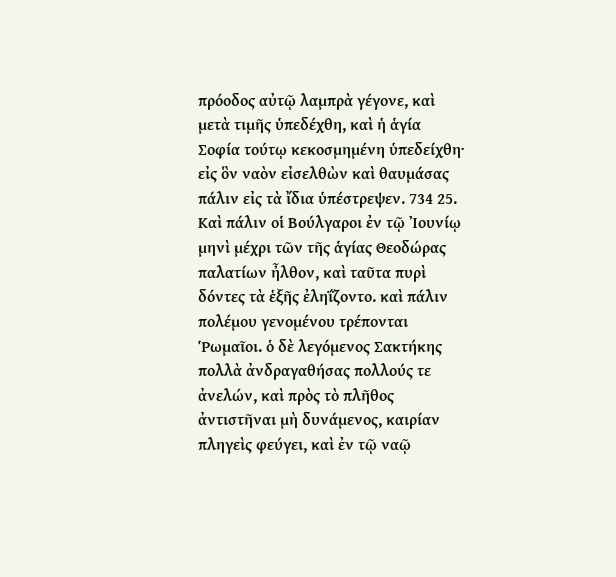πρόοδος αὐτῷ λαμπρὰ γέγονε, καὶ μετὰ τιμῆς ὑπεδέχθη, καὶ ἡ ἁγία Σοφία τούτῳ κεκοσμημένη ὑπεδείχθη· εἰς ὃν ναὸν εἰσελθὼν καὶ θαυμάσας πάλιν εἰς τὰ ἴδια ὑπέστρεψεν. 734 25. Καὶ πάλιν οἱ Βούλγαροι ἐν τῷ Ἰουνίῳ μηνὶ μέχρι τῶν τῆς ἁγίας Θεοδώρας παλατίων ἦλθον, καὶ ταῦτα πυρὶ δόντες τὰ ἑξῆς ἐληΐζοντο. καὶ πάλιν πολέμου γενομένου τρέπονται Ῥωμαῖοι. ὁ δὲ λεγόμενος Σακτήκης πολλὰ ἀνδραγαθήσας πολλούς τε ἀνελών, καὶ πρὸς τὸ πλῆθος ἀντιστῆναι μὴ δυνάμενος, καιρίαν πληγεὶς φεύγει, καὶ ἐν τῷ ναῷ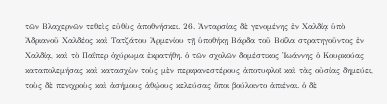τῶν Βλαχερνῶν τεθεὶς εὐθὺς ἀποθνήσκει. 26. Ἀνταρσίας δὲ γενομένης ἐν Χαλδίᾳ ὑπὸ Ἀδριανοῦ Χαλδέος καὶ Τατζάτου Ἀρμενίου τῇ ὑποθήκῃ Βάρδα τοῦ Βοΐλα στρατηγοῦντος ἐν Χαλδίᾳ, καὶ τὸ Παΐπερ ὀχύρωμα ἐκρατήθη. ὁ τῶν σχολῶν δομέστικος Ἰωάννης ὁ Κουρκούας καταπολεμήσας καὶ κατασχὼν τοὺς μὲν περιφανεστέρους ἀποτυφλοῖ καὶ τὰς οὐσίας δημεύει, τοὺς δὲ πενιχροὺς καὶ ἀσήμους ἀθῴους κελεύσας ὅποι βούλοιντο ἀπιέναι. ὁ δὲ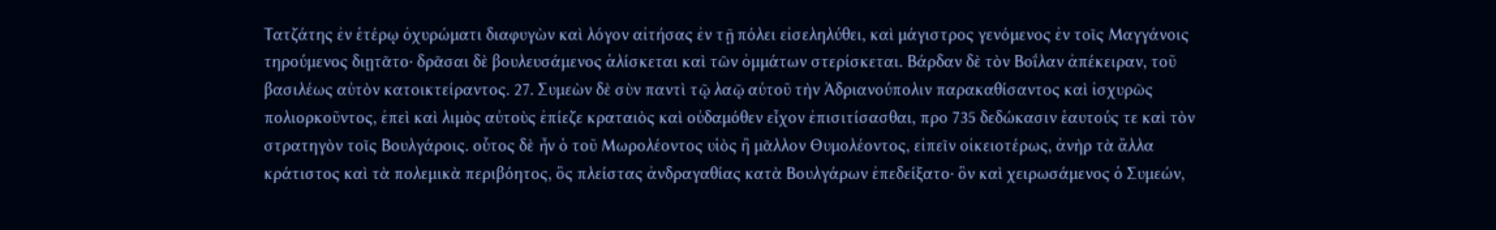Τατζάτης ἐν ἑτέρῳ ὀχυρώματι διαφυγὼν καὶ λόγον αἰτήσας ἐν τῇ πόλει εἰσεληλύθει, καὶ μάγιστρος γενόμενος ἐν τοῖς Μαγγάνοις τηρούμενος διῃτᾶτο· δρᾶσαι δὲ βουλευσάμενος ἁλίσκεται καὶ τῶν ὀμμάτων στερίσκεται. Βάρδαν δὲ τὸν Βοΐλαν ἀπέκειραν, τοῦ βασιλέως αὐτὸν κατοικτείραντος. 27. Συμεὼν δὲ σὺν παντὶ τῷ λαῷ αὐτοῦ τὴν Ἀδριανούπολιν παρακαθίσαντος καὶ ἰσχυρῶς πολιορκοῦντος, ἐπεὶ καὶ λιμὸς αὐτοὺς ἐπίεζε κραταιὸς καὶ οὐδαμόθεν εἶχον ἐπισιτίσασθαι, προ 735 δεδώκασιν ἑαυτούς τε καὶ τὸν στρατηγὸν τοῖς Βουλγάροις. οὗτος δὲ ἦν ὁ τοῦ Μωρολέοντος υἱὸς ἢ μᾶλλον Θυμολέοντος, εἰπεῖν οἰκειοτέρως, ἀνὴρ τὰ ἄλλα κράτιστος καὶ τὰ πολεμικὰ περιβόητος, ὃς πλείστας ἀνδραγαθίας κατὰ Βουλγάρων ἐπεδείξατο· ὃν καὶ χειρωσάμενος ὁ Συμεών,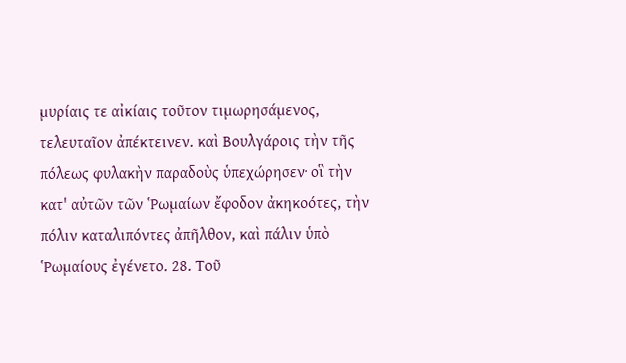μυρίαις τε αἰκίαις τοῦτον τιμωρησάμενος, τελευταῖον ἀπέκτεινεν. καὶ Βουλγάροις τὴν τῆς πόλεως φυλακὴν παραδοὺς ὑπεχώρησεν· οἳ τὴν κατ' αὐτῶν τῶν Ῥωμαίων ἔφοδον ἀκηκοότες, τὴν πόλιν καταλιπόντες ἀπῆλθον, καὶ πάλιν ὑπὸ Ῥωμαίους ἐγένετο. 28. Τοῦ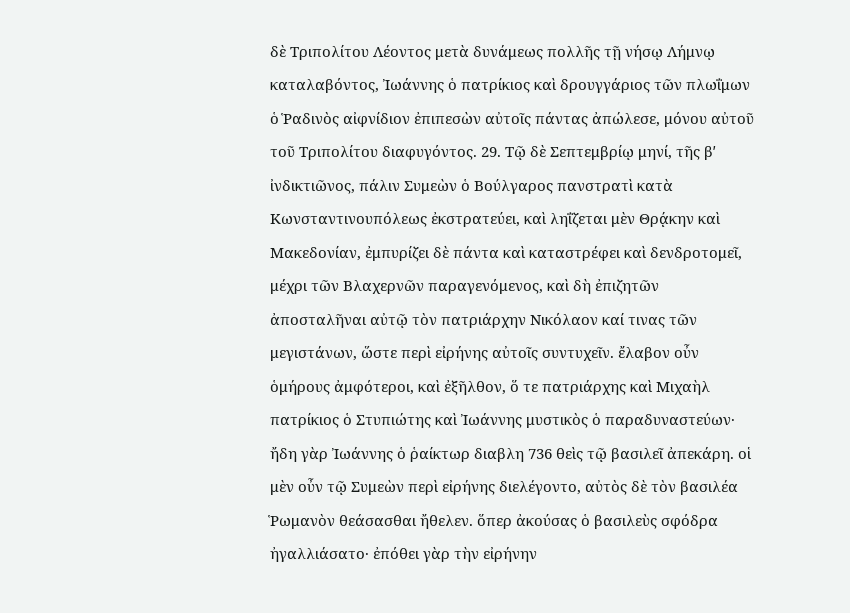δὲ Τριπολίτου Λέοντος μετὰ δυνάμεως πολλῆς τῇ νήσῳ Λήμνῳ καταλαβόντος, Ἰωάννης ὁ πατρίκιος καὶ δρουγγάριος τῶν πλωΐμων ὁ Ῥαδινὸς αἰφνίδιον ἐπιπεσὼν αὐτοῖς πάντας ἀπώλεσε, μόνου αὐτοῦ τοῦ Τριπολίτου διαφυγόντος. 29. Τῷ δὲ Σεπτεμβρίῳ μηνί, τῆς βʹ ἰνδικτιῶνος, πάλιν Συμεὼν ὁ Βούλγαρος πανστρατὶ κατὰ Κωνσταντινουπόλεως ἐκστρατεύει, καὶ ληΐζεται μὲν Θρᾴκην καὶ Μακεδονίαν, ἐμπυρίζει δὲ πάντα καὶ καταστρέφει καὶ δενδροτομεῖ, μέχρι τῶν Βλαχερνῶν παραγενόμενος, καὶ δὴ ἐπιζητῶν ἀποσταλῆναι αὐτῷ τὸν πατριάρχην Νικόλαον καί τινας τῶν μεγιστάνων, ὥστε περὶ εἰρήνης αὐτοῖς συντυχεῖν. ἔλαβον οὖν ὁμήρους ἀμφότεροι, καὶ ἐξῆλθον, ὅ τε πατριάρχης καὶ Μιχαὴλ πατρίκιος ὁ Στυπιώτης καὶ Ἰωάννης μυστικὸς ὁ παραδυναστεύων· ἤδη γὰρ Ἰωάννης ὁ ῥαίκτωρ διαβλη 736 θεὶς τῷ βασιλεῖ ἀπεκάρη. οἱ μὲν οὖν τῷ Συμεὼν περὶ εἰρήνης διελέγοντο, αὐτὸς δὲ τὸν βασιλέα Ῥωμανὸν θεάσασθαι ἤθελεν. ὅπερ ἀκούσας ὁ βασιλεὺς σφόδρα ἠγαλλιάσατο· ἐπόθει γὰρ τὴν εἰρήνην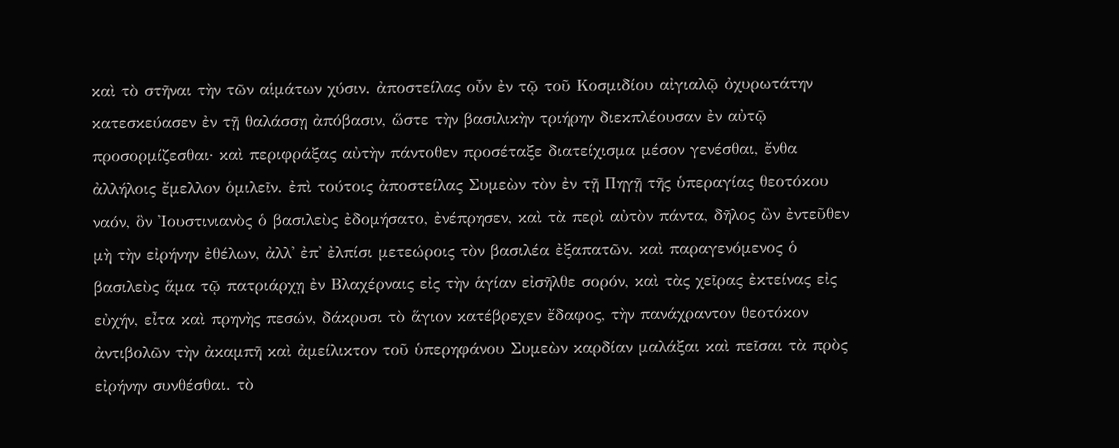καὶ τὸ στῆναι τὴν τῶν αἱμάτων χύσιν. ἀποστείλας οὖν ἐν τῷ τοῦ Κοσμιδίου αἰγιαλῷ ὀχυρωτάτην κατεσκεύασεν ἐν τῇ θαλάσσῃ ἀπόβασιν, ὥστε τὴν βασιλικὴν τριήρην διεκπλέουσαν ἐν αὐτῷ προσορμίζεσθαι· καὶ περιφράξας αὐτὴν πάντοθεν προσέταξε διατείχισμα μέσον γενέσθαι, ἔνθα ἀλλήλοις ἔμελλον ὁμιλεῖν. ἐπὶ τούτοις ἀποστείλας Συμεὼν τὸν ἐν τῇ Πηγῇ τῆς ὑπεραγίας θεοτόκου ναόν, ὃν Ἰουστινιανὸς ὁ βασιλεὺς ἐδομήσατο, ἐνέπρησεν, καὶ τὰ περὶ αὐτὸν πάντα, δῆλος ὢν ἐντεῦθεν μὴ τὴν εἰρήνην ἐθέλων, ἀλλ' ἐπ' ἐλπίσι μετεώροις τὸν βασιλέα ἐξαπατῶν. καὶ παραγενόμενος ὁ βασιλεὺς ἅμα τῷ πατριάρχῃ ἐν Βλαχέρναις εἰς τὴν ἁγίαν εἰσῆλθε σορόν, καὶ τὰς χεῖρας ἐκτείνας εἰς εὐχήν, εἶτα καὶ πρηνὴς πεσών, δάκρυσι τὸ ἅγιον κατέβρεχεν ἔδαφος, τὴν πανάχραντον θεοτόκον ἀντιβολῶν τὴν ἀκαμπῆ καὶ ἀμείλικτον τοῦ ὑπερηφάνου Συμεὼν καρδίαν μαλάξαι καὶ πεῖσαι τὰ πρὸς εἰρήνην συνθέσθαι. τὸ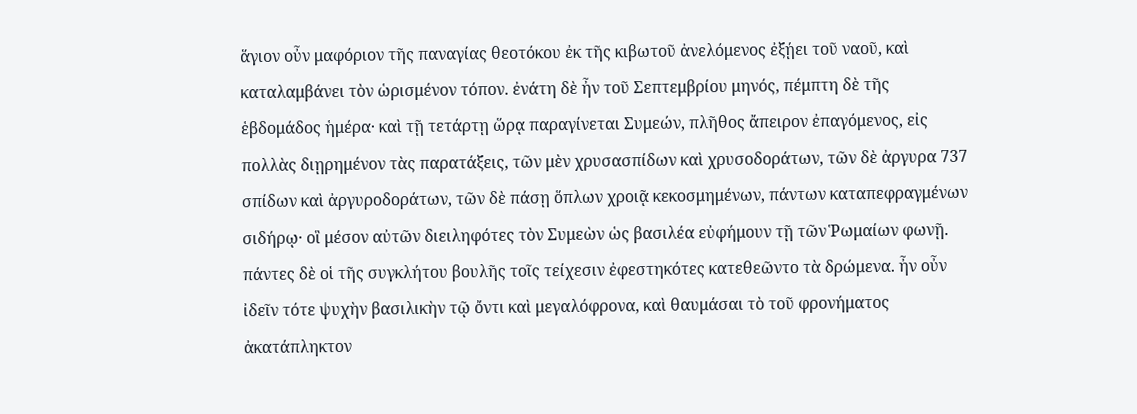ἅγιον οὖν μαφόριον τῆς παναγίας θεοτόκου ἐκ τῆς κιβωτοῦ ἀνελόμενος ἐξῄει τοῦ ναοῦ, καὶ καταλαμβάνει τὸν ὡρισμένον τόπον. ἐνάτη δὲ ἦν τοῦ Σεπτεμβρίου μηνός, πέμπτη δὲ τῆς ἑβδομάδος ἡμέρα· καὶ τῇ τετάρτῃ ὥρᾳ παραγίνεται Συμεών, πλῆθος ἄπειρον ἐπαγόμενος, εἰς πολλὰς διῃρημένον τὰς παρατάξεις, τῶν μὲν χρυσασπίδων καὶ χρυσοδοράτων, τῶν δὲ ἀργυρα 737 σπίδων καὶ ἀργυροδοράτων, τῶν δὲ πάσῃ ὅπλων χροιᾷ κεκοσμημένων, πάντων καταπεφραγμένων σιδήρῳ· οἳ μέσον αὐτῶν διειληφότες τὸν Συμεὼν ὡς βασιλέα εὐφήμουν τῇ τῶν Ῥωμαίων φωνῇ. πάντες δὲ οἱ τῆς συγκλήτου βουλῆς τοῖς τείχεσιν ἐφεστηκότες κατεθεῶντο τὰ δρώμενα. ἦν οὖν ἰδεῖν τότε ψυχὴν βασιλικὴν τῷ ὄντι καὶ μεγαλόφρονα, καὶ θαυμάσαι τὸ τοῦ φρονήματος ἀκατάπληκτον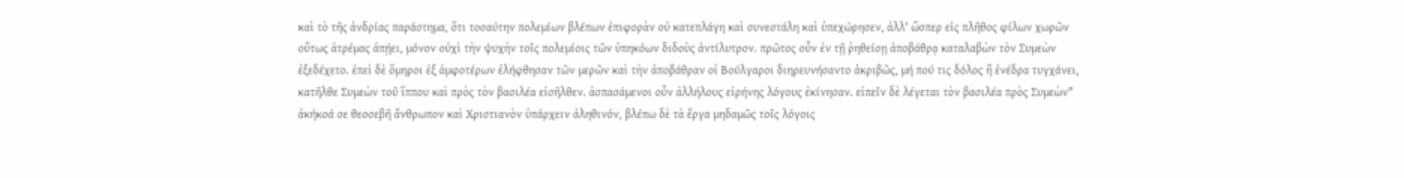καὶ τὸ τῆς ἀνδρίας παράστημα, ὅτι τοσαύτην πολεμίων βλέπων ἐπιφορὰν οὐ κατεπλάγη καὶ συνεστάλη καὶ ὑπεχώρησεν, ἀλλ' ὥσπερ εἰς πλῆθος φίλων χωρῶν οὕτως ἀτρέμας ἀπῄει, μόνον οὐχὶ τὴν ψυχὴν τοῖς πολεμίοις τῶν ὑπηκόων διδοὺς ἀντίλυτρον. πρῶτος οὖν ἐν τῇ ῥηθείσῃ ἀποβάθρᾳ καταλαβὼν τὸν Συμεὼν ἐξεδέχετο. ἐπεὶ δὲ ὅμηροι ἐξ ἀμφοτέρων ἐλήφθησαν τῶν μερῶν καὶ τὴν ἀποβάθραν οἱ Βούλγαροι διηρευνήσαντο ἀκριβῶς, μή πού τις δόλος ἢ ἐνέδρα τυγχάνει, κατῆλθε Συμεὼν τοῦ ἵππου καὶ πρὸς τὸν βασιλέα εἰσῆλθεν. ἀσπασάμενοι οὖν ἀλλήλους εἰρήνης λόγους ἐκίνησαν. εἰπεῖν δὲ λέγεται τὸν βασιλέα πρὸς Συμεὼν" ἀκήκοά σε θεοσεβῆ ἄνθρωπον καὶ Χριστιανὸν ὑπάρχειν ἀληθινόν, βλέπω δὲ τὰ ἔργα μηδαμῶς τοῖς λόγοις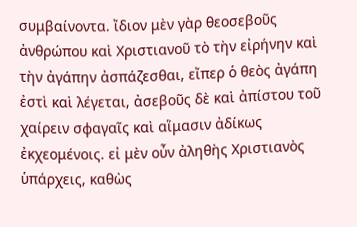συμβαίνοντα. ἴδιον μὲν γὰρ θεοσεβοῦς ἀνθρώπου καὶ Χριστιανοῦ τὸ τὴν εἰρήνην καὶ τὴν ἀγάπην ἀσπάζεσθαι, εἴπερ ὁ θεὸς ἀγάπη ἐστὶ καὶ λέγεται, ἀσεβοῦς δὲ καὶ ἀπίστου τοῦ χαίρειν σφαγαῖς καὶ αἵμασιν ἀδίκως ἐκχεομένοις. εἰ μὲν οὖν ἀληθὴς Χριστιανὸς ὑπάρχεις, καθὼς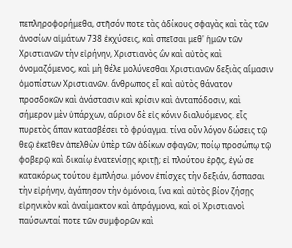πεπληροφορήμεθα, στῆσόν ποτε τὰς ἀδίκους σφαγὰς καὶ τὰς τῶν ἀνοσίων αἱμάτων 738 ἐκχύσεις, καὶ σπεῖσαι μεθ' ἡμῶν τῶν Χριστιανῶν τὴν εἰρήνην, Χριστιανὸς ὢν καὶ αὐτὸς καὶ ὀνομαζόμενος, καὶ μὴ θέλε μολύνεσθαι Χριστιανῶν δεξιὰς αἵμασιν ὁμοπίστων Χριστιανῶν. ἄνθρωπος εἶ καὶ αὐτὸς θάνατον προσδοκῶν καὶ ἀνάστασιν καὶ κρίσιν καὶ ἀνταπόδοσιν, καὶ σήμερον μὲν ὑπάρχων, αὔριον δὲ εἰς κόνιν διαλυόμενος. εἷς πυρετὸς ἅπαν κατασβέσει τὸ φρύαγμα. τίνα οὖν λόγον δώσεις τῷ θεῷ ἐκεῖθεν ἀπελθὼν ὑπὲρ τῶν ἀδίκων σφαγῶν; ποίῳ προσώπῳ τῷ φοβερῷ καὶ δικαίῳ ἐνατενίσῃς κριτῇ; εἰ πλούτου ἐρᾷς, ἐγώ σε κατακόρως τούτου ἐμπλήσω. μόνον ἐπίσχες τὴν δεξιάν, ἄσπασαι τὴν εἰρήνην, ἀγάπησον τὴν ὁμόνοια, ἵνα καὶ αὐτὸς βίον ζήσῃς εἰρηνικὸν καὶ ἀναίμακτον καὶ ἀπράγμονα, καὶ οἱ Χριστιανοὶ παύσωνταί ποτε τῶν συμφορῶν καὶ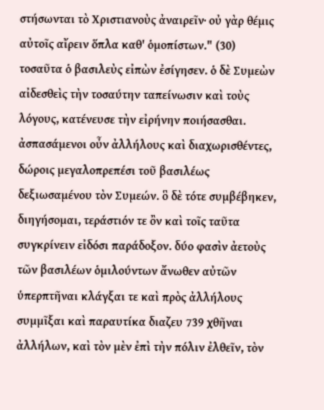στήσωνται τὸ Χριστιανοὺς ἀναιρεῖν· οὐ γὰρ θέμις αὐτοῖς αἴρειν ὅπλα καθ' ὁμοπίστων." (30) τοσαῦτα ὁ βασιλεὺς εἰπὼν ἐσίγησεν. ὁ δὲ Συμεὼν αἰδεσθεὶς τὴν τοσαύτην ταπείνωσιν καὶ τοὺς λόγους, κατένευσε τὴν εἰρήνην ποιήσασθαι. ἀσπασάμενοι οὖν ἀλλήλους καὶ διαχωρισθέντες, δώροις μεγαλοπρεπέσι τοῦ βασιλέως δεξιωσαμένου τὸν Συμεών. ὃ δὲ τότε συμβέβηκεν, διηγήσομαι, τεράστιόν τε ὂν καὶ τοῖς ταῦτα συγκρίνειν εἰδόσι παράδοξον. δύο φασὶν ἀετοὺς τῶν βασιλέων ὁμιλούντων ἄνωθεν αὐτῶν ὑπερπτῆναι κλάγξαι τε καὶ πρὸς ἀλλήλους συμμῖξαι καὶ παραυτίκα διαζευ 739 χθῆναι ἀλλήλων, καὶ τὸν μὲν ἐπὶ τὴν πόλιν ἐλθεῖν, τὸν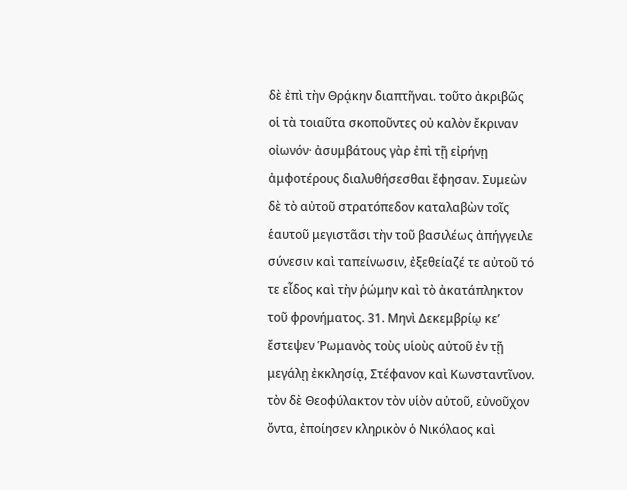δὲ ἐπὶ τὴν Θρᾴκην διαπτῆναι. τοῦτο ἀκριβῶς οἱ τὰ τοιαῦτα σκοποῦντες οὐ καλὸν ἔκριναν οἰωνόν· ἀσυμβάτους γὰρ ἐπὶ τῇ εἰρήνῃ ἀμφοτέρους διαλυθήσεσθαι ἔφησαν. Συμεὼν δὲ τὸ αὐτοῦ στρατόπεδον καταλαβὼν τοῖς ἑαυτοῦ μεγιστᾶσι τὴν τοῦ βασιλέως ἀπήγγειλε σύνεσιν καὶ ταπείνωσιν, ἐξεθείαζέ τε αὐτοῦ τό τε εἶδος καὶ τὴν ῥώμην καὶ τὸ ἀκατάπληκτον τοῦ φρονήματος. 31. Μηνὶ Δεκεμβρίῳ κεʹ ἔστεψεν Ῥωμανὸς τοὺς υἱοὺς αὐτοῦ ἐν τῇ μεγάλῃ ἐκκλησίᾳ, Στέφανον καὶ Κωνσταντῖνον. τὸν δὲ Θεοφύλακτον τὸν υἱὸν αὐτοῦ, εὐνοῦχον ὄντα, ἐποίησεν κληρικὸν ὁ Νικόλαος καὶ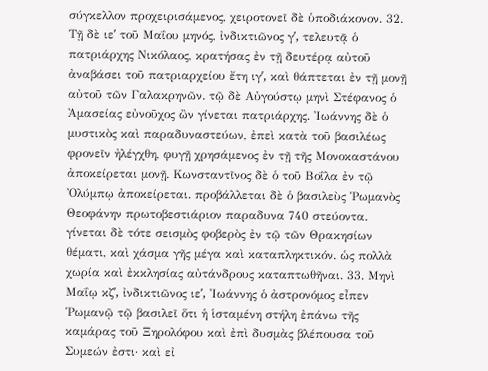σύγκελλον προχειρισάμενος, χειροτονεῖ δὲ ὑποδιάκονον. 32. Τῇ δὲ ιεʹ τοῦ Μαΐου μηνός, ἰνδικτιῶνος γʹ, τελευτᾷ ὁ πατριάρχης Νικόλαος, κρατήσας ἐν τῇ δευτέρᾳ αὐτοῦ ἀναβάσει τοῦ πατριαρχείου ἔτη ιγʹ, καὶ θάπτεται ἐν τῇ μονῇ αὐτοῦ τῶν Γαλακρηνῶν. τῷ δὲ Αὐγούστῳ μηνὶ Στέφανος ὁ Ἀμασείας εὐνοῦχος ὢν γίνεται πατριάρχης. Ἰωάννης δὲ ὁ μυστικὸς καὶ παραδυναστεύων, ἐπεὶ κατὰ τοῦ βασιλέως φρονεῖν ἠλέγχθη, φυγῇ χρησάμενος ἐν τῇ τῆς Μονοκαστάνου ἀποκείρεται μονῇ. Κωνσταντῖνος δὲ ὁ τοῦ Βοΐλα ἐν τῷ Ὀλύμπῳ ἀποκείρεται. προβάλλεται δὲ ὁ βασιλεὺς Ῥωμανὸς Θεοφάνην πρωτοβεστιάριον παραδυνα 740 στεύοντα. γίνεται δὲ τότε σεισμὸς φοβερὸς ἐν τῷ τῶν Θρακησίων θέματι, καὶ χάσμα γῆς μέγα καὶ καταπληκτικόν. ὡς πολλὰ χωρία καὶ ἐκκλησίας αὐτάνδρους καταπτωθῆναι. 33. Μηνὶ Μαΐῳ κζʹ, ἰνδικτιῶνος ιεʹ, Ἰωάννης ὁ ἀστρονόμος εἶπεν Ῥωμανῷ τῷ βασιλεῖ ὅτι ἡ ἱσταμένη στήλη ἐπάνω τῆς καμάρας τοῦ Ξηρολόφου καὶ ἐπὶ δυσμὰς βλέπουσα τοῦ Συμεών ἐστι· καὶ εἰ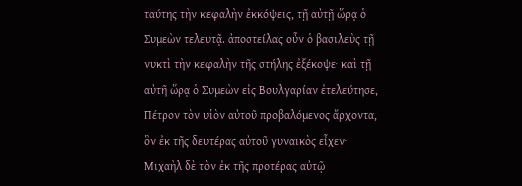ταύτης τὴν κεφαλὴν ἐκκόψεις, τῇ αὐτῇ ὥρᾳ ὁ Συμεὼν τελευτᾷ. ἀποστείλας οὖν ὁ βασιλεὺς τῇ νυκτὶ τὴν κεφαλὴν τῆς στήλης ἐξέκοψε· καὶ τῇ αὐτῆ ὥρᾳ ὁ Συμεὼν εἰς Βουλγαρίαν ἐτελεύτησε, Πέτρον τὸν υἱὸν αὐτοῦ προβαλόμενος ἄρχοντα, ὃν ἐκ τῆς δευτέρας αὐτοῦ γυναικὸς εἶχεν· Μιχαὴλ δὲ τὸν ἐκ τῆς προτέρας αὐτῷ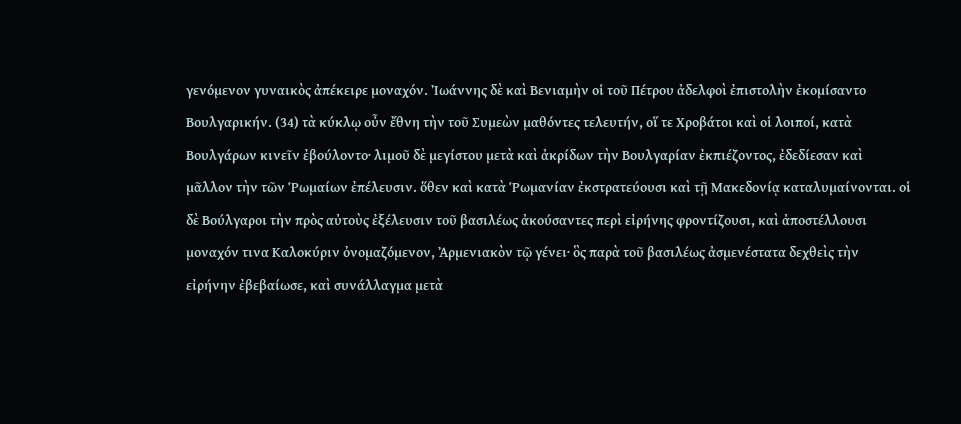γενόμενον γυναικὸς ἀπέκειρε μοναχόν. Ἰωάννης δὲ καὶ Βενιαμὴν οἱ τοῦ Πέτρου ἀδελφοὶ ἐπιστολὴν ἐκομίσαντο Βουλγαρικήν. (34) τὰ κύκλῳ οὖν ἔθνη τὴν τοῦ Συμεὼν μαθόντες τελευτήν, οἵ τε Χροβάτοι καὶ οἱ λοιποί, κατὰ Βουλγάρων κινεῖν ἐβούλοντο· λιμοῦ δὲ μεγίστου μετὰ καὶ ἀκρίδων τὴν Βουλγαρίαν ἐκπιέζοντος, ἐδεδίεσαν καὶ μᾶλλον τὴν τῶν Ῥωμαίων ἐπέλευσιν. ὅθεν καὶ κατὰ Ῥωμανίαν ἐκστρατεύουσι καὶ τῇ Μακεδονίᾳ καταλυμαίνονται. οἱ δὲ Βούλγαροι τὴν πρὸς αὐτοὺς ἐξέλευσιν τοῦ βασιλέως ἀκούσαντες περὶ εἰρήνης φροντίζουσι, καὶ ἀποστέλλουσι μοναχόν τινα Καλοκύριν ὀνομαζόμενον, Ἀρμενιακὸν τῷ γένει· ὃς παρὰ τοῦ βασιλέως ἀσμενέστατα δεχθεὶς τὴν εἰρήνην ἐβεβαίωσε, καὶ συνάλλαγμα μετὰ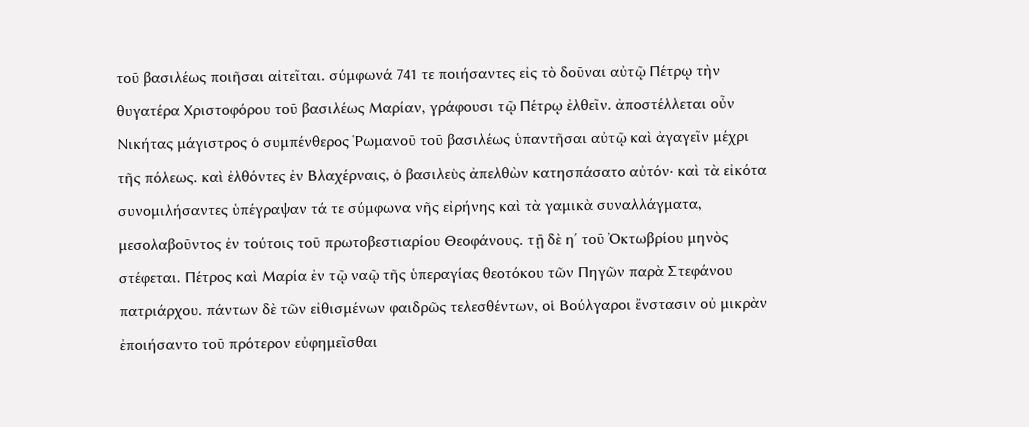τοῦ βασιλέως ποιῆσαι αἰτεῖται. σύμφωνά 741 τε ποιήσαντες εἰς τὸ δοῦναι αὐτῷ Πέτρῳ τὴν θυγατέρα Χριστοφόρου τοῦ βασιλέως Μαρίαν, γράφουσι τῷ Πέτρῳ ἐλθεῖν. ἀποστέλλεται οὖν Νικήτας μάγιστρος ὁ συμπένθερος Ῥωμανοῦ τοῦ βασιλέως ὑπαντῆσαι αὐτῷ καὶ ἀγαγεῖν μέχρι τῆς πόλεως. καὶ ἐλθόντες ἐν Βλαχέρναις, ὁ βασιλεὺς ἀπελθὼν κατησπάσατο αὐτόν· καὶ τὰ εἰκότα συνομιλήσαντες ὑπέγραψαν τά τε σύμφωνα νῆς εἰρήνης καὶ τὰ γαμικὰ συναλλάγματα, μεσολαβοῦντος ἐν τούτοις τοῦ πρωτοβεστιαρίου Θεοφάνους. τῇ δὲ ηʹ τοῦ Ὀκτωβρίου μηνὸς στέφεται. Πέτρος καὶ Μαρία ἐν τῷ ναῷ τῆς ὑπεραγίας θεοτόκου τῶν Πηγῶν παρὰ Στεφάνου πατριάρχου. πάντων δὲ τῶν εἰθισμένων φαιδρῶς τελεσθέντων, οἱ Βούλγαροι ἔνστασιν οὐ μικρὰν ἐποιήσαντο τοῦ πρότερον εὐφημεῖσθαι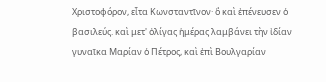Χριστοφόρον, εἶτα Κωνσταντῖνον· ὃ καὶ ἐπένευσεν ὁ βασιλεύς. καὶ μετ' ὀλίγας ἡμέρας λαμβάνει τὴν ἰδίαν γυναῖκα Μαρίαν ὁ Πέτρος, καὶ ἐπὶ Βουλγαρίαν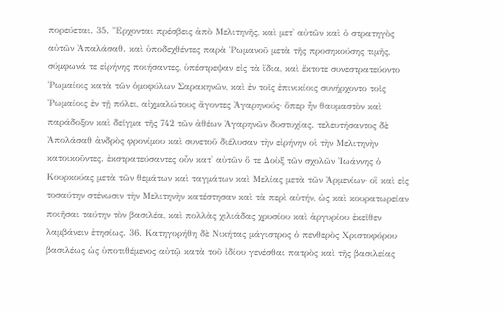πορεύεται. 35. Ἔρχονται πρέσβεις ἀπὸ Μελιτηνῆς, καὶ μετ' αὐτῶν καὶ ὁ στρατηγὸς αὐτῶν Ἀπαλάσαθ. καὶ ὑποδεχθέντες παρὰ Ῥωμανοῦ μετὰ τῆς προσηκούσης τιμῆς, σύμφωνά τε εἰρήνης ποιήσαντες, ὑπέστρεψαν εἰς τὰ ἴδια, καὶ ἔκτοτε συνεστρατεύοντο Ῥωμαίοις κατὰ τῶν ὁμοφύλων Σαρακηνῶν, καὶ ἐν τοῖς ἐπινικίοις συνήρχοντο τοῖς Ῥωμαίοις ἐν τῇ πόλει, αἰχμαλώτους ἄγοντες Ἀγαρηνούς· ὅπερ ἦν θαυμαστὸν καὶ παράδοξον καὶ δεῖγμα τῆς 742 τῶν ἀθέων Ἀγαρηνῶν δυστυχίας. τελευτήσαντος δὲ Ἀπολάσαθ ἀνδρὸς φρονίμου καὶ συνετοῦ διέλυσαν τὴν εἰρήνην οἱ τὴν Μελιτηνὴν κατοικοῦντες. ἐκστρατεύσαντες οὖν κατ' αὐτῶν ὅ τε Δοὺξ τῶν σχολῶν Ἰωάννης ὁ Κουρκούας μετὰ τῶν θεμάτων καὶ ταγμάτων καὶ Μελίας μετὰ τῶν Ἀρμενίων· οἳ καὶ εἰς τοσαύτην στένωσιν τὴν Μελιτηνὴν κατέστησαν καὶ τὰ περὶ αὐτήν, ὡς καὶ κουρατωρείαν ποιῆσαι ταύτην τὸν βασιλέα, καὶ πολλὰς χιλιάδας χρυσίου καὶ ἀργυρίου ἐκεῖθεν λαμβάνειν ἐτησίως. 36. Κατηγορήθη δὲ Νικήτας μάγιστρος ὁ πενθερὸς Χριστοφόρου βασιλέως ὡς ὑποτιθέμενος αὐτῷ κατὰ τοῦ ἰδίου γενέσθαι πατρὸς καὶ τῆς βασιλείας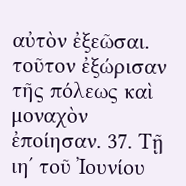αὐτὸν ἐξεῶσαι. τοῦτον ἐξώρισαν τῆς πόλεως καὶ μοναχὸν ἐποίησαν. 37. Τῇ ιηʹ τοῦ Ἰουνίου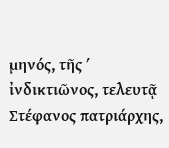μηνός, τῆς ʹ ἰνδικτιῶνος, τελευτᾷ Στέφανος πατριάρχης,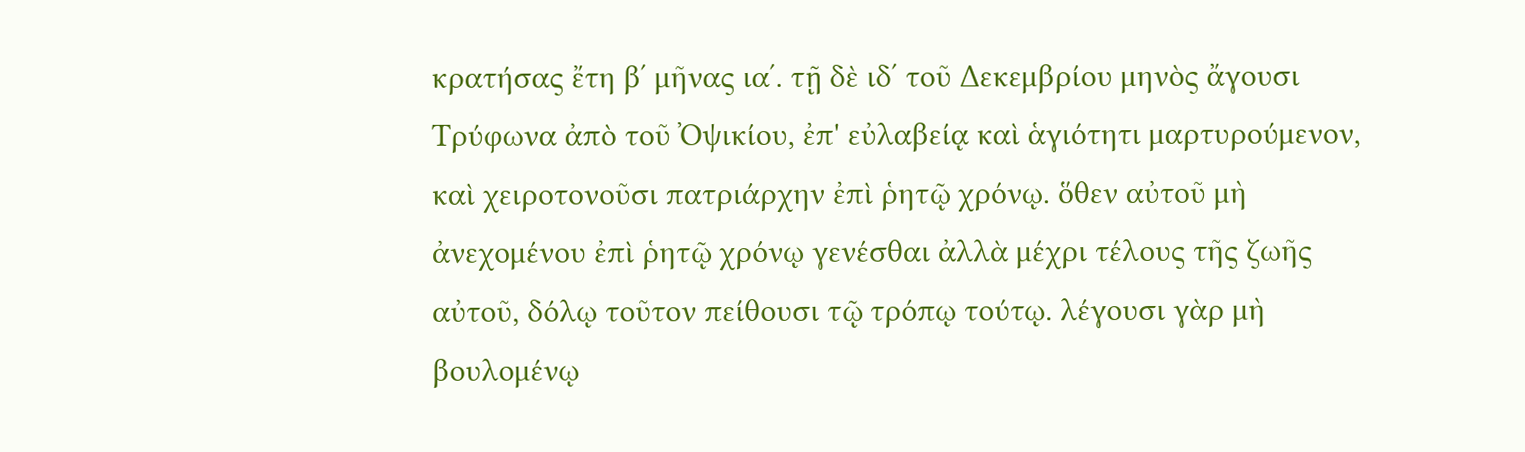κρατήσας ἔτη βʹ μῆνας ιαʹ. τῇ δὲ ιδʹ τοῦ Δεκεμβρίου μηνὸς ἄγουσι Τρύφωνα ἀπὸ τοῦ Ὀψικίου, ἐπ' εὐλαβείᾳ καὶ ἁγιότητι μαρτυρούμενον, καὶ χειροτονοῦσι πατριάρχην ἐπὶ ῥητῷ χρόνῳ. ὅθεν αὐτοῦ μὴ ἀνεχομένου ἐπὶ ῥητῷ χρόνῳ γενέσθαι ἀλλὰ μέχρι τέλους τῆς ζωῆς αὐτοῦ, δόλῳ τοῦτον πείθουσι τῷ τρόπῳ τούτῳ. λέγουσι γὰρ μὴ βουλομένῳ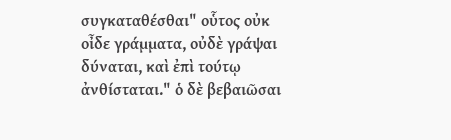συγκαταθέσθαι" οὗτος οὐκ οἶδε γράμματα, οὐδὲ γράψαι δύναται, καὶ ἐπὶ τούτῳ ἀνθίσταται." ὁ δὲ βεβαιῶσαι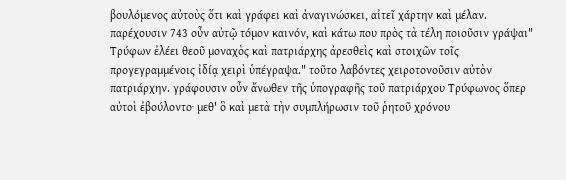βουλόμενος αὐτοὺς ὅτι καὶ γράφει καὶ ἀναγινώσκει, αἰτεῖ χάρτην καὶ μέλαν. παρέχουσιν 743 οὖν αὐτῷ τόμον καινόν, καὶ κάτω που πρὸς τὰ τέλη ποιοῦσιν γράψαι" Τρύφων ἐλέει θεοῦ μοναχὸς καὶ πατριάρχης ἀρεσθεὶς καὶ στοιχῶν τοῖς προγεγραμμένοις ἰδίᾳ χειρὶ ὑπέγραψα." τοῦτο λαβόντες χειροτονοῦσιν αὐτὸν πατριάρχην. γράφουσιν οὖν ἄνωθεν τῆς ὑπογραφῆς τοῦ πατριάρχου Τρύφωνος ὅπερ αὐτοὶ ἐβούλοντο· μεθ' ὃ καὶ μετὰ τὴν συμπλήρωσιν τοῦ ῥητοῦ χρόνου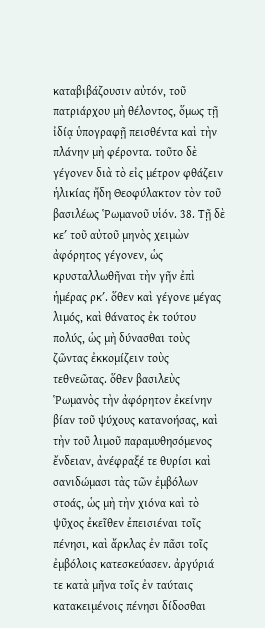καταβιβάζουσιν αὐτόν, τοῦ πατριάρχου μὴ θέλοντος, ὅμως τῇ ἰδίᾳ ὑπογραφῇ πεισθέντα καὶ τὴν πλάνην μὴ φέροντα. τοῦτο δὲ γέγονεν διὰ τὸ εἰς μέτρον φθάζειν ἡλικίας ἤδη Θεοφύλακτον τὸν τοῦ βασιλέως Ῥωμανοῦ υἱόν. 38. Τῇ δὲ κεʹ τοῦ αὐτοῦ μηνὸς χειμὼν ἀφόρητος γέγονεν, ὡς κρυσταλλωθῆναι τὴν γῆν ἐπὶ ἡμέρας ρκʹ. ὅθεν καὶ γέγονε μέγας λιμός, καὶ θάνατος ἐκ τούτου πολύς, ὡς μὴ δύνασθαι τοὺς ζῶντας ἐκκομίζειν τοὺς τεθνεῶτας. ὅθεν βασιλεὺς Ῥωμανὸς τὴν ἀφόρητον ἐκείνην βίαν τοῦ ψύχους κατανοήσας, καὶ τὴν τοῦ λιμοῦ παραμυθησόμενος ἔνδειαν, ἀνέφραξέ τε θυρίσι καὶ σανιδώμασι τὰς τῶν ἐμβόλων στοάς, ὡς μὴ τὴν χιόνα καὶ τὸ ψῦχος ἐκεῖθεν ἐπεισιέναι τοῖς πένησι, καὶ ἄρκλας ἐν πᾶσι τοῖς ἐμβόλοις κατεσκεύασεν. ἀργύριά τε κατὰ μῆνα τοῖς ἐν ταύταις κατακειμένοις πένησι δίδοσθαι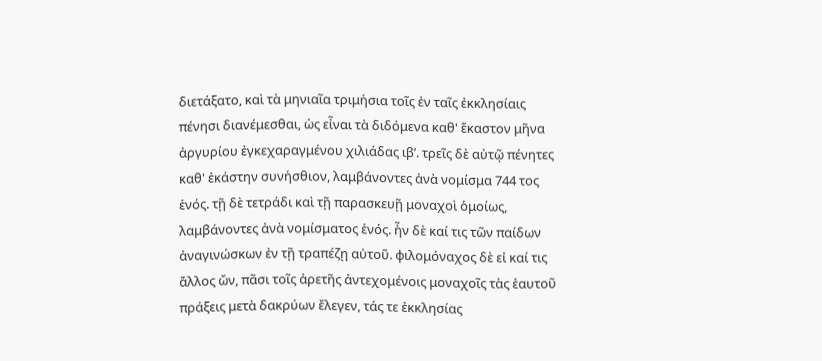διετάξατο, καὶ τὰ μηνιαῖα τριμήσια τοῖς ἐν ταῖς ἐκκλησίαις πένησι διανέμεσθαι, ὡς εἶναι τὰ διδόμενα καθ' ἕκαστον μῆνα ἀργυρίου ἐγκεχαραγμένου χιλιάδας ιβʹ. τρεῖς δὲ αὐτῷ πένητες καθ' ἑκάστην συνήσθιον, λαμβάνοντες ἀνὰ νομίσμα 744 τος ἑνός. τῇ δὲ τετράδι καὶ τῇ παρασκευῇ μοναχοὶ ὁμοίως, λαμβάνοντες ἀνὰ νομίσματος ἑνός. ἦν δὲ καί τις τῶν παίδων ἀναγινώσκων ἐν τῇ τραπέζῃ αὐτοῦ. φιλομόναχος δὲ εἰ καί τις ἄλλος ὤν, πᾶσι τοῖς ἀρετῆς ἀντεχομένοις μοναχοῖς τὰς ἑαυτοῦ πράξεις μετὰ δακρύων ἔλεγεν, τάς τε ἐκκλησίας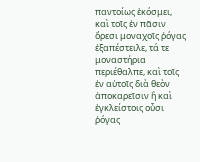παντοίως ἐκόσμει, καὶ τοῖς ἐν πᾶσιν ὄρεσι μοναχοῖς ῥόγας ἐξαπέστειλε, τά τε μοναστήρια περιέθαλπε, καὶ τοῖς ἐν αὐτοῖς διὰ θεὸν ἀποκαρεῖσιν ἢ καὶ ἐγκλείστοις οὖσι ῥόγας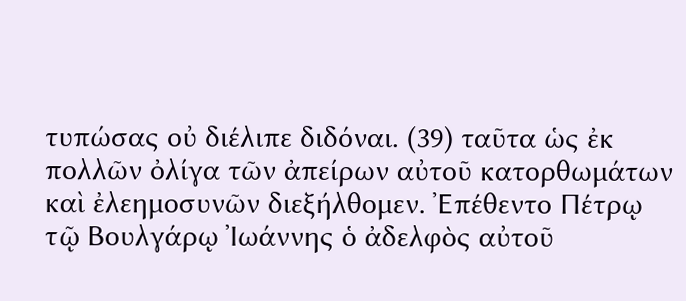τυπώσας οὐ διέλιπε διδόναι. (39) ταῦτα ὡς ἐκ πολλῶν ὀλίγα τῶν ἀπείρων αὐτοῦ κατορθωμάτων καὶ ἐλεημοσυνῶν διεξήλθομεν. Ἐπέθεντο Πέτρῳ τῷ Βουλγάρῳ Ἰωάννης ὁ ἀδελφὸς αὐτοῦ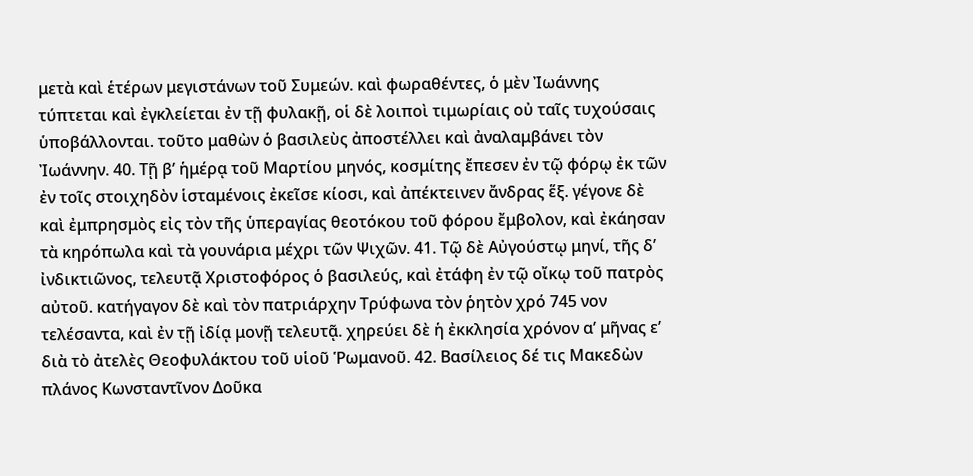μετὰ καὶ ἑτέρων μεγιστάνων τοῦ Συμεών. καὶ φωραθέντες, ὁ μὲν Ἰωάννης τύπτεται καὶ ἐγκλείεται ἐν τῇ φυλακῇ, οἱ δὲ λοιποὶ τιμωρίαις οὐ ταῖς τυχούσαις ὑποβάλλονται. τοῦτο μαθὼν ὁ βασιλεὺς ἀποστέλλει καὶ ἀναλαμβάνει τὸν Ἰωάννην. 40. Τῇ βʹ ἡμέρᾳ τοῦ Μαρτίου μηνός, κοσμίτης ἔπεσεν ἐν τῷ φόρῳ ἐκ τῶν ἐν τοῖς στοιχηδὸν ἱσταμένοις ἐκεῖσε κίοσι, καὶ ἀπέκτεινεν ἄνδρας ἕξ. γέγονε δὲ καὶ ἐμπρησμὸς εἰς τὸν τῆς ὑπεραγίας θεοτόκου τοῦ φόρου ἔμβολον, καὶ ἐκάησαν τὰ κηρόπωλα καὶ τὰ γουνάρια μέχρι τῶν Ψιχῶν. 41. Τῷ δὲ Αὐγούστῳ μηνί, τῆς δʹ ἰνδικτιῶνος, τελευτᾷ Χριστοφόρος ὁ βασιλεύς, καὶ ἐτάφη ἐν τῷ οἴκῳ τοῦ πατρὸς αὐτοῦ. κατήγαγον δὲ καὶ τὸν πατριάρχην Τρύφωνα τὸν ῥητὸν χρό 745 νον τελέσαντα, καὶ ἐν τῇ ἰδίᾳ μονῇ τελευτᾷ. χηρεύει δὲ ἡ ἐκκλησία χρόνον αʹ μῆνας εʹ διὰ τὸ ἀτελὲς Θεοφυλάκτου τοῦ υἱοῦ Ῥωμανοῦ. 42. Βασίλειος δέ τις Μακεδὼν πλάνος Κωνσταντῖνον Δοῦκα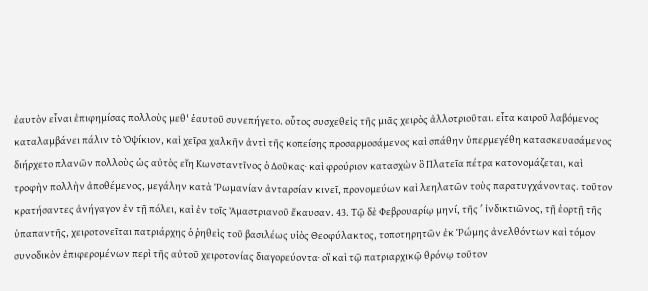ἑαυτὸν εἶναι ἐπιφημίσας πολλοὺς μεθ' ἑαυτοῦ συνεπήγετο. οὗτος συσχεθεὶς τῆς μιᾶς χειρὸς ἀλλοτριοῦται. εἶτα καιροῦ λαβόμενος καταλαμβάνει πάλιν τὸ Ὀψίκιον, καὶ χεῖρα χαλκῆν ἀντὶ τῆς κοπείσης προσαρμοσάμενος καὶ σπάθην ὑπερμεγέθη κατασκευασάμενος διήρχετο πλανῶν πολλοὺς ὡς αὐτὸς εἴη Κωνσταντῖνος ὁ Δοῦκας· καὶ φρούριον κατασχὼν ὃ Πλατεῖα πέτρα κατονομάζεται, καὶ τροφὴν πολλὴν ἀποθέμενος, μεγάλην κατὰ Ῥωμανίαν ἀνταρσίαν κινεῖ, προνομεύων καὶ λεηλατῶν τοὺς παρατυγχάνοντας. τοῦτον κρατήσαντες ἀνήγαγον ἐν τῇ πόλει, καὶ ἐν τοῖς Ἀμαστριανοῦ ἔκαυσαν. 43. Τῷ δὲ Φεβρουαρίῳ μηνί, τῆς ʹ ἰνδικτιῶνος, τῇ ἑορτῇ τῆς ὑπαπαντῆς, χειροτονεῖται πατριάρχης ὁ ῥηθεὶς τοῦ βασιλέως υἱὸς Θεοφύλακτος, τοποτηρητῶν ἐκ Ῥώμης ἀνελθόντων καὶ τόμον συνοδικὸν ἐπιφερομένων περὶ τῆς αὐτοῦ χειροτονίας διαγορεύοντα· οἳ καὶ τῷ πατριαρχικῷ θρόνῳ τοῦτον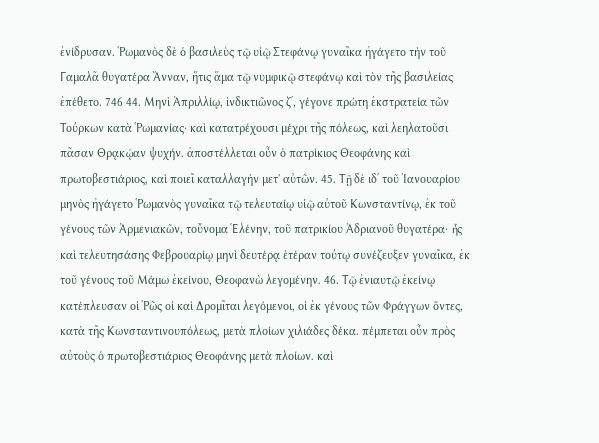ἐνίδρυσαν. Ῥωμανὸς δὲ ὁ βασιλεὺς τῷ υἱῷ Στεφάνῳ γυναῖκα ἠγάγετο τὴν τοῦ Γαμαλᾶ θυγατέρα Ἄνναν, ἥτις ἅμα τῷ νυμφικῷ στεφάνῳ καὶ τὸν τῆς βασιλείας ἐπέθετο. 746 44. Μηνὶ Ἀπριλλίῳ, ἰνδικτιῶνος ζʹ, γέγονε πρώτη ἐκστρατεία τῶν Τούρκων κατὰ Ῥωμανίας· καὶ κατατρέχουσι μέχρι τῆς πόλεως, καὶ λεηλατοῦσι πᾶσαν Θρᾳκῴαν ψυχήν. ἀποστέλλεται οὖν ὁ πατρίκιος Θεοφάνης καὶ πρωτοβεστιάριος, καὶ ποιεῖ καταλλαγὴν μετ' αὐτῶν. 45. Τῇ δὲ ιδʹ τοῦ Ἰανουαρίου μηνὸς ἠγάγετο Ῥωμανὸς γυναῖκα τῷ τελευταίῳ υἱῷ αὐτοῦ Κωνσταντίνῳ, ἐκ τοῦ γένους τῶν Ἀρμενιακῶν, τοὔνομα Ἑλένην, τοῦ πατρικίου Ἀδριανοῦ θυγατέρα· ἧς καὶ τελευτησάσης Φεβρουαρίῳ μηνὶ δευτέρᾳ ἑτέραν τούτῳ συνέζευξεν γυναῖκα, ἐκ τοῦ γένους τοῦ Μάμω ἐκείνου, Θεοφανὼ λεγομένην. 46. Τῷ ἐνιαυτῷ ἐκείνῳ κατέπλευσαν οἱ Ῥῶς οἱ καὶ Δρομῖται λεγόμενοι, οἱ ἐκ γένους τῶν Φράγγων ὄντες, κατὰ τῆς Κωνσταντινουπόλεως, μετὰ πλοίων χιλιάδες δέκα. πέμπεται οὖν πρὸς αὐτοὺς ὁ πρωτοβεστιάριος Θεοφάνης μετὰ πλοίων. καὶ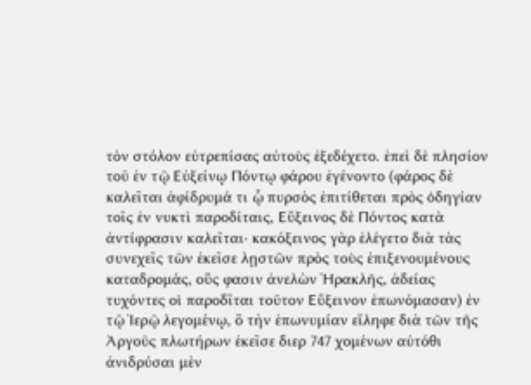τὸν στόλον εὐτρεπίσας αὐτοὺς ἐξεδέχετο. ἐπεὶ δὲ πλησίον τοῦ ἐν τῷ Εὐξείνῳ Πόντῳ φάρου ἐγένοντο (φάρος δὲ καλεῖται ἀφίδρυμά τι ᾧ πυρσὸς ἐπιτίθεται πρὸς ὁδηγίαν τοῖς ἐν νυκτὶ παροδίταις, Εὔξεινος δὲ Πόντος κατὰ ἀντίφρασιν καλεῖται· κακόξεινος γὰρ ἐλέγετο διὰ τὰς συνεχεῖς τῶν ἐκεῖσε λῃστῶν πρὸς τοὺς ἐπιξενουμένους καταδρομάς, οὕς φασιν ἀνελὼν Ἡρακλῆς, ἀδείας τυχόντες οἱ παροδῖται τοῦτον Εὔξεινον ἐπωνόμασαν) ἐν τῷ Ἱερῷ λεγομένῳ, ὃ τὴν ἐπωνυμίαν εἴληφε διὰ τῶν τῆς Ἀργοῦς πλωτήρων ἐκεῖσε διερ 747 χομένων αὐτόθι ἀνιδρύσαι μὲν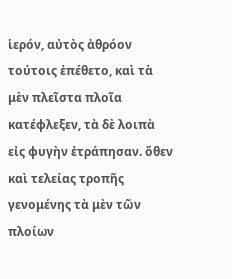ἱερόν, αὐτὸς ἀθρόον τούτοις ἐπέθετο, καὶ τὰ μὲν πλεῖστα πλοῖα κατέφλεξεν, τὰ δὲ λοιπὰ εἰς φυγὴν ἐτράπησαν. ὅθεν καὶ τελείας τροπῆς γενομένης τὰ μὲν τῶν πλοίων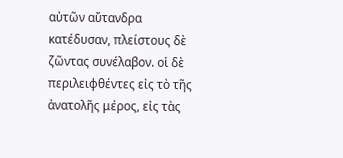αὐτῶν αὔτανδρα κατέδυσαν, πλείστους δὲ ζῶντας συνέλαβον. οἱ δὲ περιλειφθέντες εἰς τὸ τῆς ἀνατολῆς μέρος, εἰς τὰς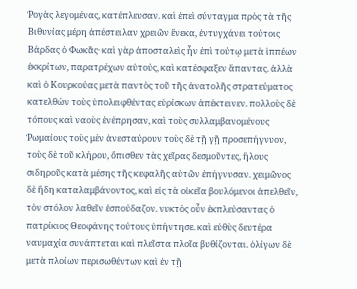Ῥογὰς λεγομένας, κατέπλευσαν. καὶ ἐπεὶ σύνταγμα πρὸς τὰ τῆς Βιθυνίας μέρη ἀπέστειλαν χρειῶν ἕνεκα, ἐντυγχάνει τούτοις Βάρδας ὁ Φωκᾶς· καὶ γὰρ ἀποσταλεὶς ἦν ἐπὶ τούτῳ μετὰ ἱππέων ἐκκρίτων, παρατρέχων αὐτούς, καὶ κατέσφαξεν ἅπαντας. ἀλλὰ καὶ ὁ Κουρκούας μετὰ παντὸς τοῦ τῆς ἀνατολῆς στρατεύματος κατελθὼν τοὺς ὑπολειφθέντας εὑρίσκων ἀπέκτεινεν. πολλοὺς δὲ τόπους καὶ ναοὺς ἐνέπρησαν, καὶ τοὺς συλλαμβανομένους Ῥωμαίους τοὺς μὲν ἀνεσταύρουν τοὺς δὲ τῇ γῇ προσεπήγνυον, τοὺς δὲ τοῦ κλήρου, ὄπισθεν τὰς χεῖρας δεσμοῦντες, ἥλους σιδηροῦς κατὰ μέσης τῆς κεφαλῆς αὐτῶν ἐπήγνυσαν. χειμῶνος δὲ ἤδη καταλαμβάνοντος, καὶ εἰς τὰ οἰκεῖα βουλόμενοι ἀπελθεῖν, τὸν στόλον λαθεῖν ἐσπούδαζον. νυκτὸς οὖν ἐκπλεύσαντας ὁ πατρίκιος Θεοφάνης τούτους ὑπήντησε. καὶ εὐθὺς δευτέρα ναυμαχία συνάπτεται καὶ πλεῖστα πλοῖα βυθίζονται. ὀλίγων δὲ μετὰ πλοίων περισωθέντων καὶ ἐν τῇ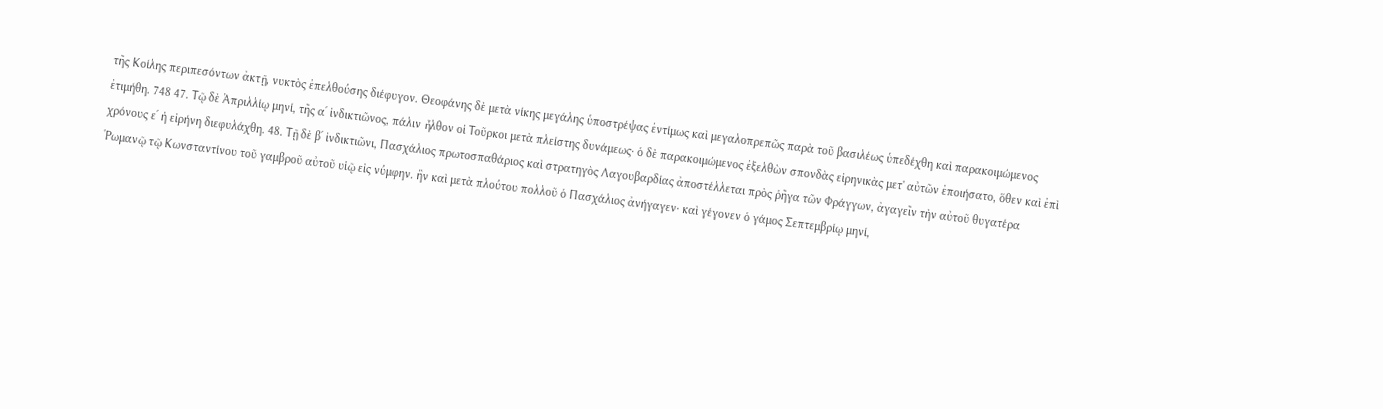τῆς Κοίλης περιπεσόντων ἀκτῇ, νυκτὸς ἐπελθούσης διέφυγον. Θεοφάνης δὲ μετὰ νίκης μεγάλης ὑποστρέψας ἐντίμως καὶ μεγαλοπρεπῶς παρὰ τοῦ βασιλέως ὑπεδέχθη καὶ παρακοιμώμενος ἐτιμήθη. 748 47. Τῷ δὲ Ἀπριλλίῳ μηνί, τῆς αʹ ἰνδικτιῶνος, πάλιν ἦλθον οἱ Τοῦρκοι μετὰ πλείστης δυνάμεως· ὁ δὲ παρακοιμώμενος ἐξελθὼν σπονδὰς εἰρηνικὰς μετ' αὐτῶν ἐποιήσατο, ὅθεν καὶ ἐπὶ χρόνους εʹ ἡ εἰρήνη διεφυλάχθη. 48. Τῇ δὲ βʹ ἰνδικτιῶνι, Πασχάλιος πρωτοσπαθάριος καὶ στρατηγὸς Λαγουβαρδίας ἀποστέλλεται πρὸς ῥῆγα τῶν Φράγγων, ἀγαγεῖν τὴν αὐτοῦ θυγατέρα Ῥωμανῷ τῷ Κωνσταντίνου τοῦ γαμβροῦ αὐτοῦ υἱῷ εἰς νύμφην. ἣν καὶ μετὰ πλούτου πολλοῦ ὁ Πασχάλιος ἀνήγαγεν· καὶ γέγονεν ὁ γάμος Σεπτεμβρίῳ μηνί,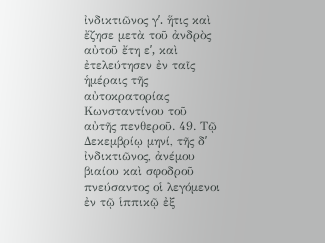ἰνδικτιῶνος γʹ. ἥτις καὶ ἔζησε μετὰ τοῦ ἀνδρὸς αὐτοῦ ἔτη εʹ, καὶ ἐτελεύτησεν ἐν ταῖς ἡμέραις τῆς αὐτοκρατορίας Κωνσταντίνου τοῦ αὐτῆς πενθεροῦ. 49. Τῷ Δεκεμβρίῳ μηνί, τῆς δʹ ἰνδικτιῶνος, ἀνέμου βιαίου καὶ σφοδροῦ πνεύσαντος οἱ λεγόμενοι ἐν τῷ ἱππικῷ ἐξ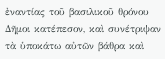ἐναντίας τοῦ βασιλικοῦ θρόνου Δῆμοι κατέπεσον, καὶ συνέτριψαν τὰ ὑποκάτω αὐτῶν βάθρα καὶ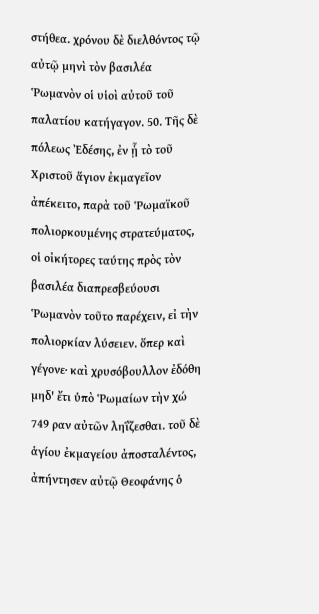στήθεα. χρόνου δὲ διελθόντος τῷ αὐτῷ μηνὶ τὸν βασιλέα Ῥωμανὸν οἱ υἱοὶ αὐτοῦ τοῦ παλατίου κατήγαγον. 50. Τῆς δὲ πόλεως Ἐδέσης, ἐν ᾗ τὸ τοῦ Χριστοῦ ἅγιον ἐκμαγεῖον ἀπέκειτο, παρὰ τοῦ Ῥωμαϊκοῦ πολιορκουμένης στρατεύματος, οἱ οἰκήτορες ταύτης πρὸς τὸν βασιλέα διαπρεσβεύουσι Ῥωμανὸν τοῦτο παρέχειν, εἰ τὴν πολιορκίαν λύσειεν. ὅπερ καὶ γέγονε· καὶ χρυσόβουλλον ἐδόθη μηδ' ἔτι ὑπὸ Ῥωμαίων τὴν χώ 749 ραν αὐτῶν ληΐζεσθαι. τοῦ δὲ ἁγίου ἐκμαγείου ἀποσταλέντος, ἀπήντησεν αὐτῷ Θεοφάνης ὁ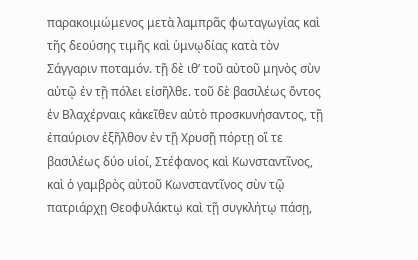παρακοιμώμενος μετὰ λαμπρᾶς φωταγωγίας καὶ τῆς δεούσης τιμῆς καὶ ὑμνῳδίας κατὰ τὸν Σάγγαριν ποταμόν. τῇ δὲ ιθʹ τοῦ αὐτοῦ μηνὸς σὺν αὐτῷ ἐν τῇ πόλει εἰσῆλθε. τοῦ δὲ βασιλέως ὄντος ἐν Βλαχέρναις κἀκεῖθεν αὐτὸ προσκυνήσαντος, τῇ ἐπαύριον ἐξῆλθον ἐν τῇ Χρυσῇ πόρτῃ οἵ τε βασιλέως δύο υἱοί, Στέφανος καὶ Κωνσταντῖνος, καὶ ὁ γαμβρὸς αὐτοῦ Κωνσταντῖνος σὺν τῷ πατριάρχῃ Θεοφυλάκτῳ καὶ τῇ συγκλήτῳ πάσῃ,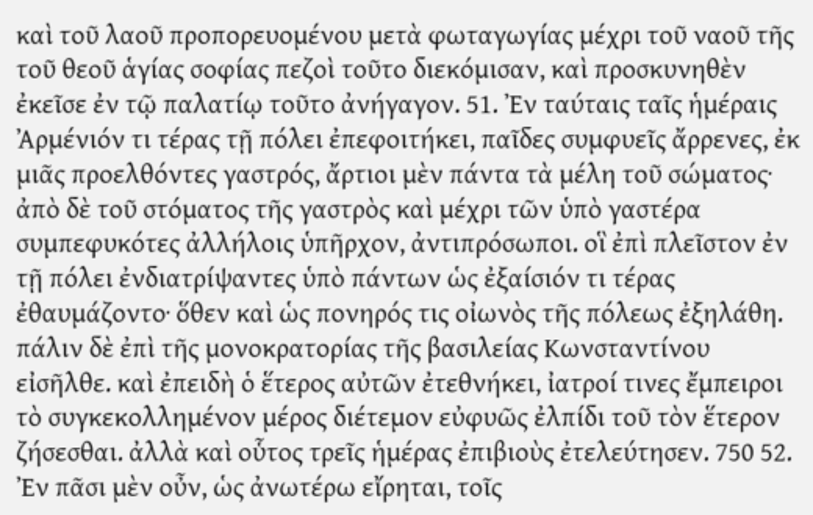καὶ τοῦ λαοῦ προπορευομένου μετὰ φωταγωγίας μέχρι τοῦ ναοῦ τῆς τοῦ θεοῦ ἁγίας σοφίας πεζοὶ τοῦτο διεκόμισαν, καὶ προσκυνηθὲν ἐκεῖσε ἐν τῷ παλατίῳ τοῦτο ἀνήγαγον. 51. Ἐν ταύταις ταῖς ἡμέραις Ἀρμένιόν τι τέρας τῇ πόλει ἐπεφοιτήκει, παῖδες συμφυεῖς ἄρρενες, ἐκ μιᾶς προελθόντες γαστρός, ἄρτιοι μὲν πάντα τὰ μέλη τοῦ σώματος· ἀπὸ δὲ τοῦ στόματος τῆς γαστρὸς καὶ μέχρι τῶν ὑπὸ γαστέρα συμπεφυκότες ἀλλήλοις ὑπῆρχον, ἀντιπρόσωποι. οἳ ἐπὶ πλεῖστον ἐν τῇ πόλει ἐνδιατρίψαντες ὑπὸ πάντων ὡς ἐξαίσιόν τι τέρας ἐθαυμάζοντο· ὅθεν καὶ ὡς πονηρός τις οἰωνὸς τῆς πόλεως ἐξηλάθη. πάλιν δὲ ἐπὶ τῆς μονοκρατορίας τῆς βασιλείας Κωνσταντίνου εἰσῆλθε. καὶ ἐπειδὴ ὁ ἕτερος αὐτῶν ἐτεθνήκει, ἰατροί τινες ἔμπειροι τὸ συγκεκολλημένον μέρος διέτεμον εὐφυῶς ἐλπίδι τοῦ τὸν ἕτερον ζήσεσθαι. ἀλλὰ καὶ οὗτος τρεῖς ἡμέρας ἐπιβιοὺς ἐτελεύτησεν. 750 52. Ἐν πᾶσι μὲν οὖν, ὡς ἀνωτέρω εἴρηται, τοῖς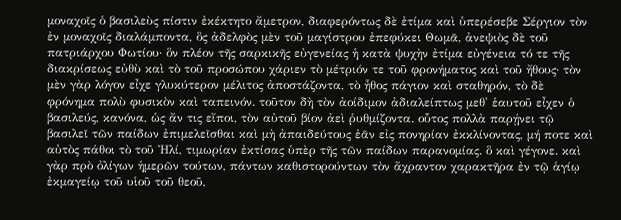μοναχοῖς ὁ βασιλεὺς πίστιν ἐκέκτητο ἄμετρον, διαφερόντως δὲ ἐτίμα καὶ ὑπερέσεβε Σέργιον τὸν ἐν μοναχοῖς διαλάμποντα, ὃς ἀδελφὸς μὲν τοῦ μαγίστρου ἐπεφύκει Θωμᾶ, ἀνεψιὸς δὲ τοῦ πατριάρχου Φωτίου· ὃν πλέον τῆς σαρκικῆς εὐγενείας ἡ κατὰ ψυχὴν ἐτίμα εὐγένεια τό τε τῆς διακρίσεως εὐθὺ καὶ τὸ τοῦ προσώπου χάριεν τὸ μέτριόν τε τοῦ φρονήματος καὶ τοῦ ἤθους· τὸν μὲν γὰρ λόγον εἶχε γλυκύτερον μέλιτος ἀποστάζοντα, τὸ ἦθος πάγιον καὶ σταθηρόν, τὸ δὲ φρόνημα πολὺ φυσικὸν καὶ ταπεινόν. τοῦτον δὴ τὸν ἀοίδιμον ἀδιαλείπτως μεθ' ἑαυτοῦ εἶχεν ὁ βασιλεύς, κανόνα, ὡς ἄν τις εἴποι, τὸν αὐτοῦ βίον ἀεὶ ῥυθμίζοντα. οὗτος πολλὰ παρῄνει τῷ βασιλεῖ τῶν παίδων ἐπιμελεῖσθαι καὶ μὴ ἀπαιδεύτους ἐᾶν εἰς πονηρίαν ἐκκλίνοντας, μή ποτε καὶ αὐτὸς πάθοι τὸ τοῦ Ἠλί, τιμωρίαν ἐκτίσας ὑπὲρ τῆς τῶν παίδων παρανομίας. ὃ καὶ γέγονε. καὶ γὰρ πρὸ ὀλίγων ἡμερῶν τούτων, πάντων καθιστορούντων τὸν ἄχραντον χαρακτῆρα ἐν τῷ ἁγίῳ ἐκμαγείῳ τοῦ υἱοῦ τοῦ θεοῦ,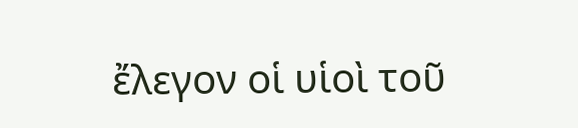ἔλεγον οἱ υἱοὶ τοῦ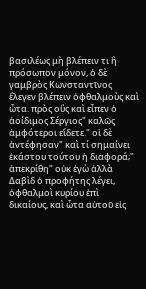βασιλέως μὴ βλέπειν τι ἢ πρόσωπον μόνον, ὁ δὲ γαμβρὸς Κωνσταντῖνος ἔλεγεν βλέπειν ὀφθαλμοὺς καὶ ὦτα. πρὸς οὓς καὶ εἶπεν ὁ ἀοίδιμος Σέργιος" καλῶς ἀμφότεροι εἴδετε." οἱ δὲ ἀντέφησαν" καὶ τί σημαίνει ἑκάστου τούτου ἡ διαφορά;" ἀπεκρίθη" οὐκ ἐγὼ ἀλλὰ Δαβὶδ ὁ προφήτης λέγει, ὀφθαλμοὶ κυρίου ἐπὶ δικαίους, καὶ ὦτα αὐτοῦ εἰς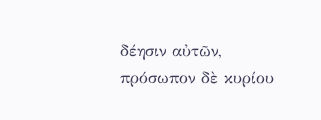δέησιν αὐτῶν, πρόσωπον δὲ κυρίου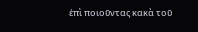ἐπὶ ποιοῦντας κακὰ τοῦ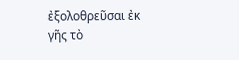ἐξολοθρεῦσαι ἐκ γῆς τὸ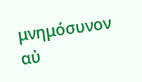μνημόσυνον αὐ